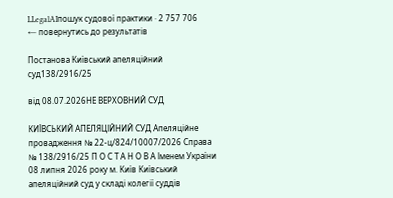LLegalAIпошук судової практики · 2 757 706
← повернутись до результатів

Постанова Київський апеляційний суд138/2916/25

від 08.07.2026НЕ ВЕРХОВНИЙ СУД

КИЇВСЬКИЙ АПЕЛЯЦІЙНИЙ СУД Апеляційне провадження № 22-ц/824/10007/2026 Справа № 138/2916/25 П О С Т А Н О В А Іменем України 08 липня 2026 року м. Київ Київський апеляційний суд у складі колегії суддів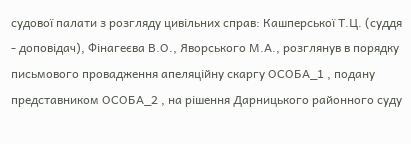судової палати з розгляду цивільних справ: Кашперської Т.Ц. (суддя - доповідач), Фінагеєва В.О., Яворського М.А., розглянув в порядку письмового провадження апеляційну скаргу ОСОБА_1 , подану представником ОСОБА_2 , на рішення Дарницького районного суду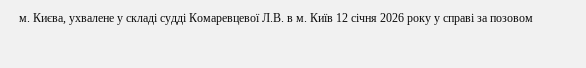м. Києва, ухвалене у складі судді Комаревцевої Л.В. в м. Київ 12 січня 2026 року у справі за позовом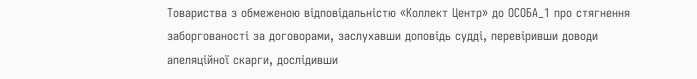Товариства з обмеженою відповідальністю «Коллект Центр» до ОСОБА_1 про стягнення заборгованості за договорами, заслухавши доповідь судді, перевіривши доводи апеляційної скарги, дослідивши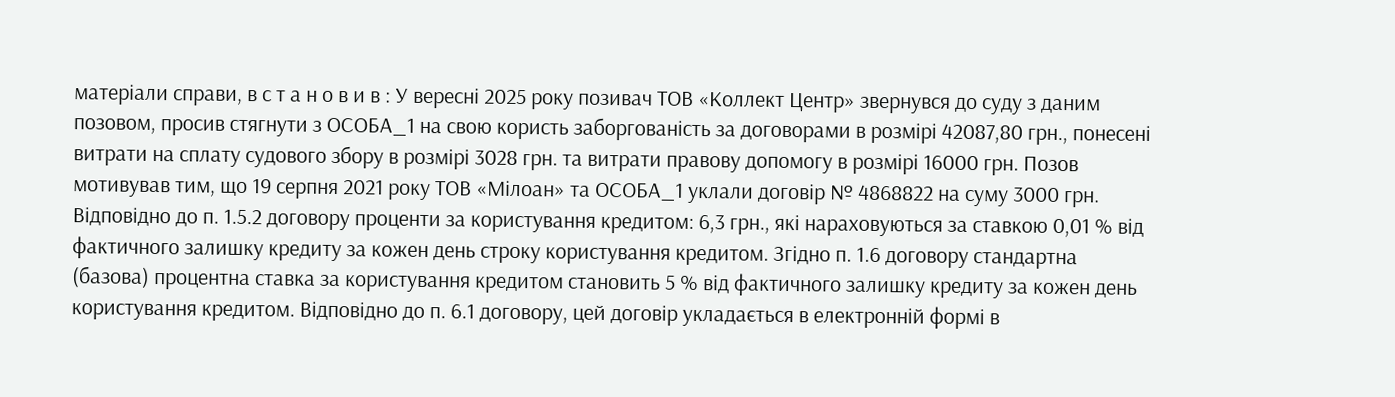матеріали справи, в с т а н о в и в : У вересні 2025 року позивач ТОВ «Коллект Центр» звернувся до суду з даним позовом, просив стягнути з ОСОБА_1 на свою користь заборгованість за договорами в розмірі 42087,80 грн., понесені витрати на сплату судового збору в розмірі 3028 грн. та витрати правову допомогу в розмірі 16000 грн. Позов мотивував тим, що 19 серпня 2021 року ТОВ «Мілоан» та ОСОБА_1 уклали договір № 4868822 на суму 3000 грн. Відповідно до п. 1.5.2 договору проценти за користування кредитом: 6,3 грн., які нараховуються за ставкою 0,01 % від фактичного залишку кредиту за кожен день строку користування кредитом. Згідно п. 1.6 договору стандартна (базова) процентна ставка за користування кредитом становить 5 % від фактичного залишку кредиту за кожен день користування кредитом. Відповідно до п. 6.1 договору, цей договір укладається в електронній формі в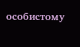особистому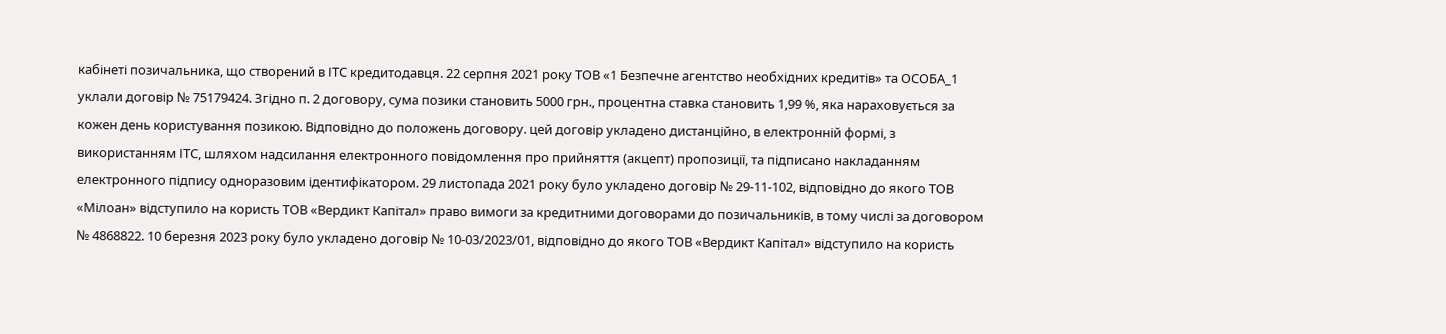кабінеті позичальника, що створений в ІТС кредитодавця. 22 серпня 2021 року ТОВ «1 Безпечне агентство необхідних кредитів» та ОСОБА_1 уклали договір № 75179424. Згідно п. 2 договору, сума позики становить 5000 грн., процентна ставка становить 1,99 %, яка нараховується за кожен день користування позикою. Відповідно до положень договору. цей договір укладено дистанційно, в електронній формі, з використанням ІТС, шляхом надсилання електронного повідомлення про прийняття (акцепт) пропозиції, та підписано накладанням електронного підпису одноразовим ідентифікатором. 29 листопада 2021 року було укладено договір № 29-11-102, відповідно до якого ТОВ «Мілоан» відступило на користь ТОВ «Вердикт Капітал» право вимоги за кредитними договорами до позичальників, в тому числі за договором № 4868822. 10 березня 2023 року було укладено договір № 10-03/2023/01, відповідно до якого ТОВ «Вердикт Капітал» відступило на користь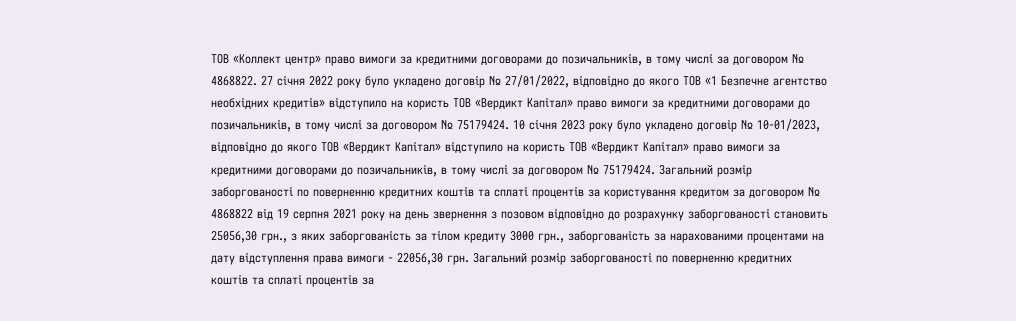ТОВ «Коллект центр» право вимоги за кредитними договорами до позичальників, в тому числі за договором № 4868822. 27 січня 2022 року було укладено договір № 27/01/2022, відповідно до якого ТОВ «1 Безпечне агентство необхідних кредитів» відступило на користь ТОВ «Вердикт Капітал» право вимоги за кредитними договорами до позичальників, в тому числі за договором № 75179424. 10 січня 2023 року було укладено договір № 10-01/2023, відповідно до якого ТОВ «Вердикт Капітал» відступило на користь ТОВ «Вердикт Капітал» право вимоги за кредитними договорами до позичальників, в тому числі за договором № 75179424. Загальний розмір заборгованості по поверненню кредитних коштів та сплаті процентів за користування кредитом за договором № 4868822 від 19 серпня 2021 року на день звернення з позовом відповідно до розрахунку заборгованості становить 25056,30 грн., з яких заборгованість за тілом кредиту 3000 грн., заборгованість за нарахованими процентами на дату відступлення права вимоги - 22056,30 грн. Загальний розмір заборгованості по поверненню кредитних коштів та сплаті процентів за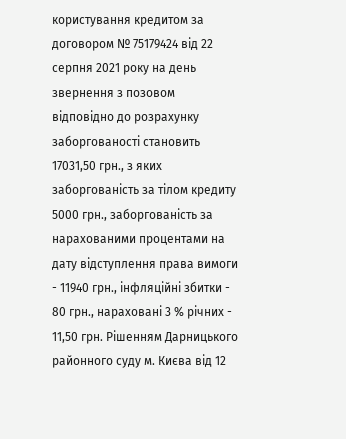користування кредитом за договором № 75179424 від 22 серпня 2021 року на день звернення з позовом відповідно до розрахунку заборгованості становить 17031,50 грн., з яких заборгованість за тілом кредиту 5000 грн., заборгованість за нарахованими процентами на дату відступлення права вимоги - 11940 грн., інфляційні збитки - 80 грн., нараховані 3 % річних - 11,50 грн. Рішенням Дарницького районного суду м. Києва від 12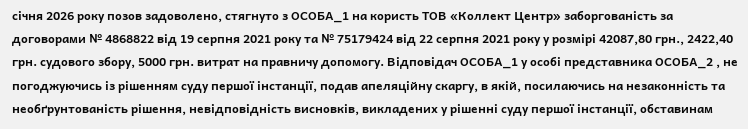січня 2026 року позов задоволено, стягнуто з ОСОБА_1 на користь ТОВ «Коллект Центр» заборгованість за договорами № 4868822 від 19 серпня 2021 року та № 75179424 від 22 серпня 2021 року у розмірі 42087,80 грн., 2422,40 грн. судового збору, 5000 грн. витрат на правничу допомогу. Відповідач ОСОБА_1 у особі представника ОСОБА_2 , не погоджуючись із рішенням суду першої інстанції, подав апеляційну скаргу, в якій, посилаючись на незаконність та необґрунтованість рішення, невідповідність висновків, викладених у рішенні суду першої інстанції, обставинам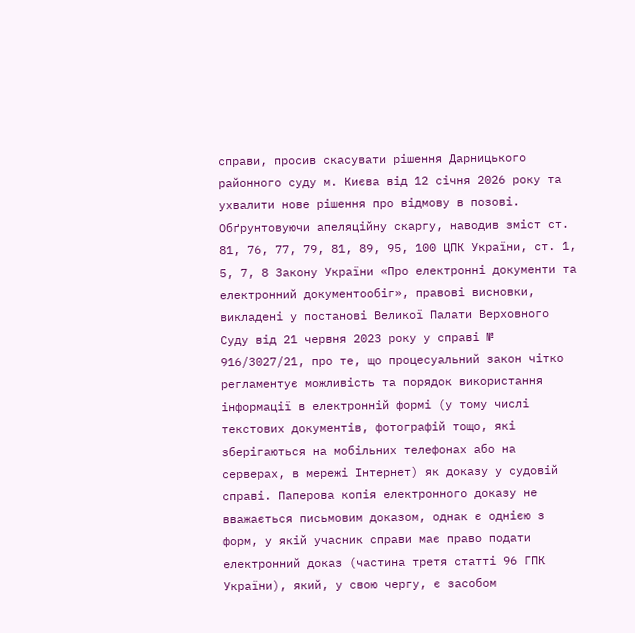справи, просив скасувати рішення Дарницького районного суду м. Києва від 12 січня 2026 року та ухвалити нове рішення про відмову в позові. Обґрунтовуючи апеляційну скаргу, наводив зміст ст. 81, 76, 77, 79, 81, 89, 95, 100 ЦПК України, ст. 1, 5, 7, 8 Закону України «Про електронні документи та електронний документообіг», правові висновки, викладені у постанові Великої Палати Верховного Суду від 21 червня 2023 року у справі № 916/3027/21, про те, що процесуальний закон чітко регламентує можливість та порядок використання інформації в електронній формі (у тому числі текстових документів, фотографій тощо, які зберігаються на мобільних телефонах або на серверах, в мережі Інтернет) як доказу у судовій справі. Паперова копія електронного доказу не вважається письмовим доказом, однак є однією з форм, у якій учасник справи має право подати електронний доказ (частина третя статті 96 ГПК України), який, у свою чергу, є засобом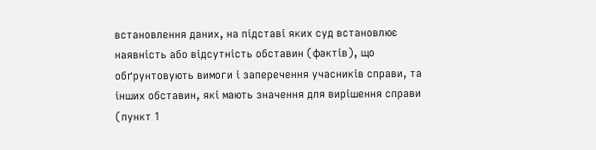встановлення даних, на підставі яких суд встановлює наявність або відсутність обставин (фактів), що обґрунтовують вимоги і заперечення учасників справи, та інших обставин, які мають значення для вирішення справи (пункт 1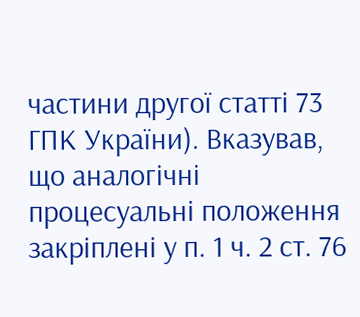частини другої статті 73 ГПК України). Вказував, що аналогічні процесуальні положення закріплені у п. 1 ч. 2 ст. 76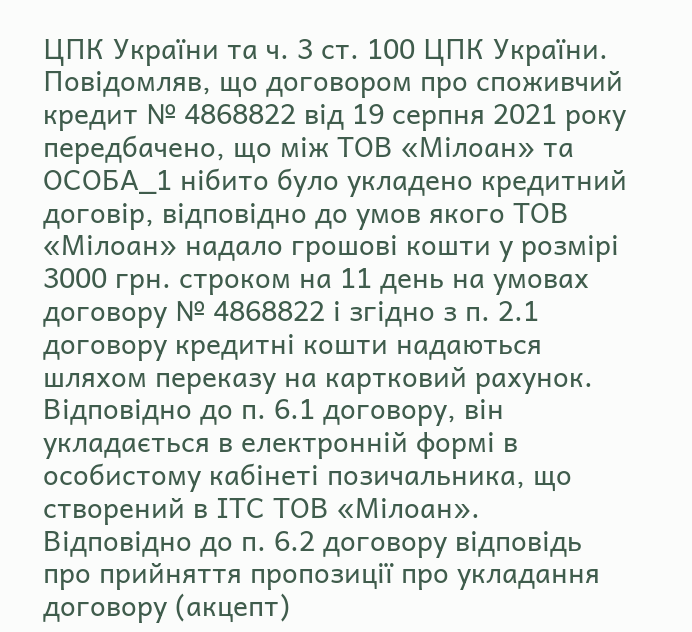ЦПК України та ч. 3 ст. 100 ЦПК України. Повідомляв, що договором про споживчий кредит № 4868822 від 19 серпня 2021 року передбачено, що між ТОВ «Мілоан» та ОСОБА_1 нібито було укладено кредитний договір, відповідно до умов якого ТОВ «Мілоан» надало грошові кошти у розмірі 3000 грн. строком на 11 день на умовах договору № 4868822 і згідно з п. 2.1 договору кредитні кошти надаються шляхом переказу на картковий рахунок. Відповідно до п. 6.1 договору, він укладається в електронній формі в особистому кабінеті позичальника, що створений в ІТС ТОВ «Мілоан». Відповідно до п. 6.2 договору відповідь про прийняття пропозиції про укладання договору (акцепт)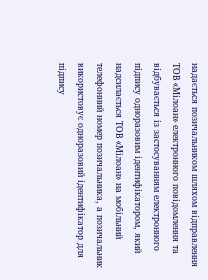надається позичальником шляхом відправлення ТОВ «Мілоан» електронного повідомлення та відбувається із застосуванням електронного підпису одноразовим ідентифікатором, який надсилається ТОВ «Мілоан» на мобільний телефонний номер позичальника, а позичальник використовує одноразовий ідентифікатор для підпису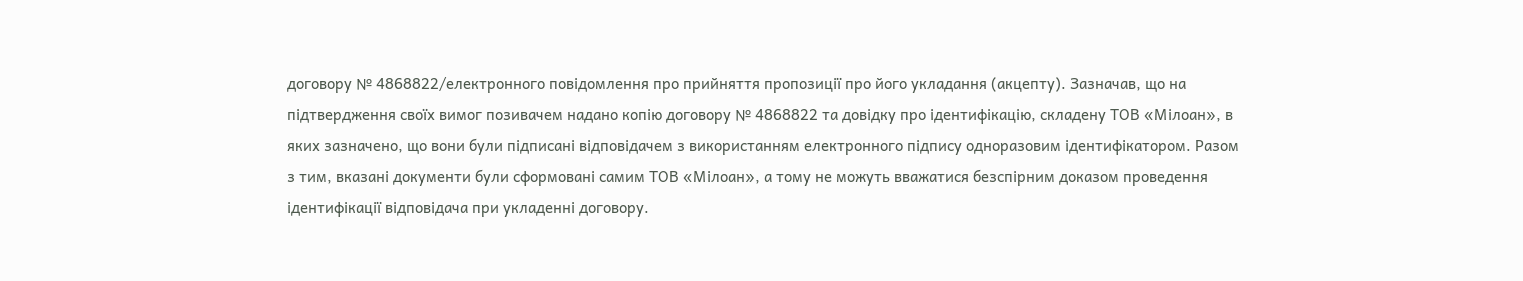договору № 4868822/електронного повідомлення про прийняття пропозиції про його укладання (акцепту). Зазначав, що на підтвердження своїх вимог позивачем надано копію договору № 4868822 та довідку про ідентифікацію, складену ТОВ «Мілоан», в яких зазначено, що вони були підписані відповідачем з використанням електронного підпису одноразовим ідентифікатором. Разом з тим, вказані документи були сформовані самим ТОВ «Мілоан», а тому не можуть вважатися безспірним доказом проведення ідентифікації відповідача при укладенні договору.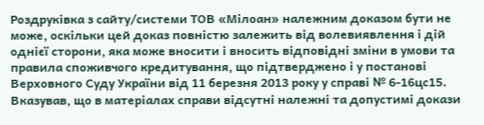Роздруківка з сайту/системи ТОВ «Мілоан» належним доказом бути не може, оскільки цей доказ повністю залежить від волевиявлення і дій однієї сторони, яка може вносити і вносить відповідні зміни в умови та правила споживчого кредитування, що підтверджено і у постанові Верховного Суду України від 11 березня 2013 року у справі № 6-16цс15. Вказував, що в матеріалах справи відсутні належні та допустимі докази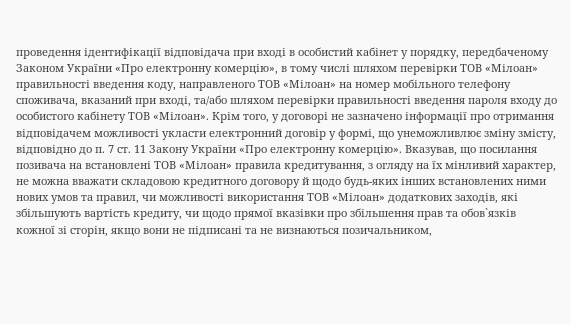проведення ідентифікації відповідача при вході в особистий кабінет у порядку, передбаченому Законом України «Про електронну комерцію», в тому числі шляхом перевірки ТОВ «Мілоан» правильності введення коду, направленого ТОВ «Мілоан» на номер мобільного телефону споживача, вказаний при вході, та/або шляхом перевірки правильності введення пароля входу до особистого кабінету ТОВ «Мілоан». Крім того, у договорі не зазначено інформації про отримання відповідачем можливості укласти електронний договір у формі, що унеможливлює зміну змісту, відповідно до п. 7 ст. 11 Закону України «Про електронну комерцію». Вказував, що посилання позивача на встановлені ТОВ «Мілоан» правила кредитування, з огляду на їх мінливий характер, не можна вважати складовою кредитного договору й щодо будь-яких інших встановлених ними нових умов та правил, чи можливості використання ТОВ «Мілоан» додаткових заходів, які збільшують вартість кредиту, чи щодо прямої вказівки про збільшення прав та обов`язків кожної зі сторін, якщо вони не підписані та не визнаються позичальником,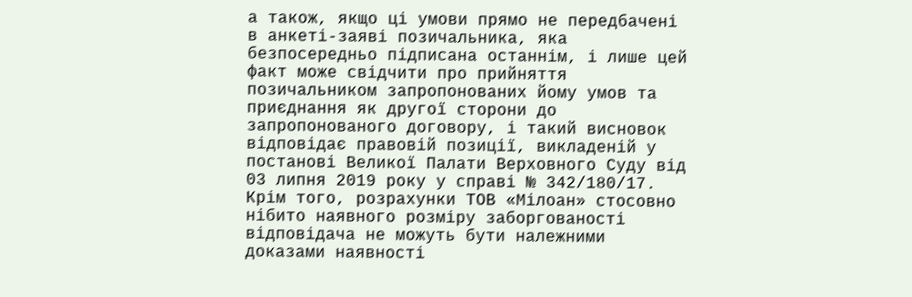а також, якщо ці умови прямо не передбачені в анкеті-заяві позичальника, яка безпосередньо підписана останнім, і лише цей факт може свідчити про прийняття позичальником запропонованих йому умов та приєднання як другої сторони до запропонованого договору, і такий висновок відповідає правовій позиції, викладеній у постанові Великої Палати Верховного Суду від 03 липня 2019 року у справі № 342/180/17. Крім того, розрахунки ТОВ «Мілоан» стосовно нібито наявного розміру заборгованості відповідача не можуть бути належними доказами наявності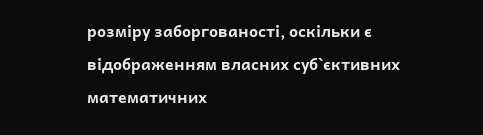розміру заборгованості, оскільки є відображенням власних суб`єктивних математичних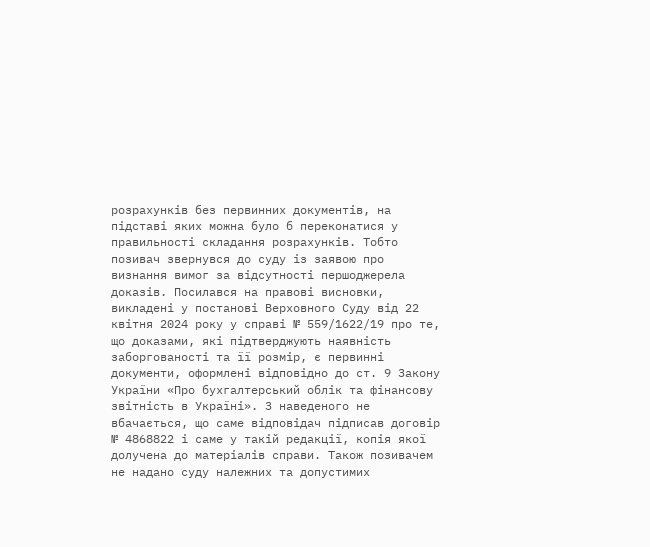розрахунків без первинних документів, на підставі яких можна було б переконатися у правильності складання розрахунків. Тобто позивач звернувся до суду із заявою про визнання вимог за відсутності першоджерела доказів. Посилався на правові висновки, викладені у постанові Верховного Суду від 22 квітня 2024 року у справі № 559/1622/19 про те, що доказами, які підтверджують наявність заборгованості та її розмір, є первинні документи, оформлені відповідно до ст. 9 Закону України «Про бухгалтерський облік та фінансову звітність в Україні». З наведеного не вбачається, що саме відповідач підписав договір № 4868822 і саме у такій редакції, копія якої долучена до матеріалів справи. Також позивачем не надано суду належних та допустимих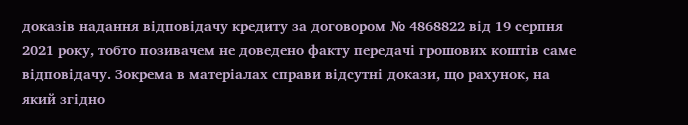доказів надання відповідачу кредиту за договором № 4868822 від 19 серпня 2021 року, тобто позивачем не доведено факту передачі грошових коштів саме відповідачу. Зокрема в матеріалах справи відсутні докази, що рахунок, на який згідно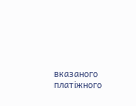вказаного платіжного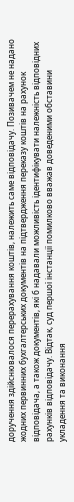доручення здійснювалося перерахування коштів, належить саме відповідачу. Позивачем не надано жодних первинних бухгалтерських документів на підтвердження переказу коштів на рахунок відповідача, а також документів, які б надавали можливість ідентифікувати належність відповідних рахунків відповідачу. Відтак, суд першої інстанції помилково вважав доведеними обставини укладення та виконання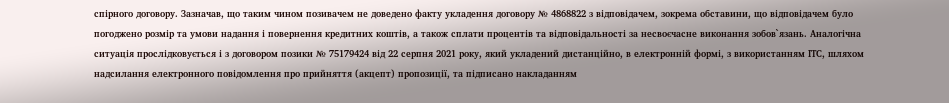спірного договору. Зазначав, що таким чином позивачем не доведено факту укладення договору № 4868822 з відповідачем, зокрема обставини, що відповідачем було погоджено розмір та умови надання і повернення кредитних коштів, а також сплати процентів та відповідальності за несвоєчасне виконання зобов`язань. Аналогічна ситуація прослідковується і з договором позики № 75179424 від 22 серпня 2021 року, який укладений дистанційно, в електронній формі, з використанням ІТС, шляхом надсилання електронного повідомлення про прийняття (акцепт) пропозиції, та підписано накладанням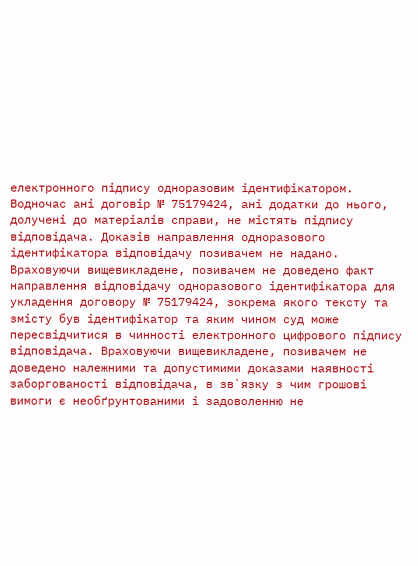електронного підпису одноразовим ідентифікатором. Водночас ані договір № 75179424, ані додатки до нього, долучені до матеріалів справи, не містять підпису відповідача. Доказів направлення одноразового ідентифікатора відповідачу позивачем не надано. Враховуючи вищевикладене, позивачем не доведено факт направлення відповідачу одноразового ідентифікатора для укладення договору № 75179424, зокрема якого тексту та змісту був ідентифікатор та яким чином суд може пересвідчитися в чинності електронного цифрового підпису відповідача. Враховуючи вищевикладене, позивачем не доведено належними та допустимими доказами наявності заборгованості відповідача, в зв`язку з чим грошові вимоги є необґрунтованими і задоволенню не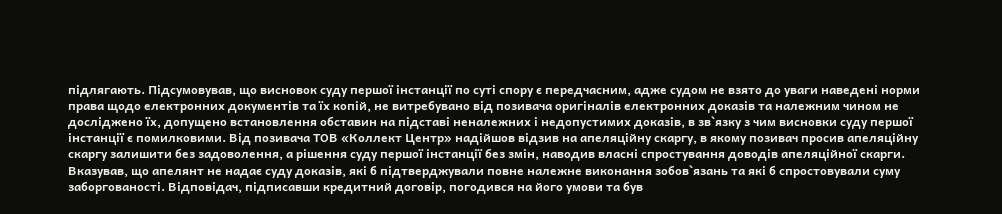підлягають. Підсумовував, що висновок суду першої інстанції по суті спору є передчасним, адже судом не взято до уваги наведені норми права щодо електронних документів та їх копій, не витребувано від позивача оригіналів електронних доказів та належним чином не досліджено їх, допущено встановлення обставин на підставі неналежних і недопустимих доказів, в зв`язку з чим висновки суду першої інстанції є помилковими. Від позивача ТОВ «Коллект Центр» надійшов відзив на апеляційну скаргу, в якому позивач просив апеляційну скаргу залишити без задоволення, а рішення суду першої інстанції без змін, наводив власні спростування доводів апеляційної скарги. Вказував, що апелянт не надає суду доказів, які б підтверджували повне належне виконання зобов`язань та які б спростовували суму заборгованості. Відповідач, підписавши кредитний договір, погодився на його умови та був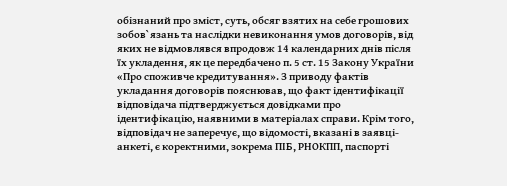обізнаний про зміст, суть, обсяг взятих на себе грошових зобов`язань та наслідки невиконання умов договорів, від яких не відмовлявся впродовж 14 календарних днів після їх укладення, як це передбачено п. 5 ст. 15 Закону України «Про споживче кредитування». З приводу фактів укладання договорів пояснював, що факт ідентифікації відповідача підтверджується довідками про ідентифікацію, наявними в матеріалах справи. Крім того, відповідач не заперечує, що відомості, вказані в заявці-анкеті, є коректними, зокрема ПІБ, РНОКПП, паспорті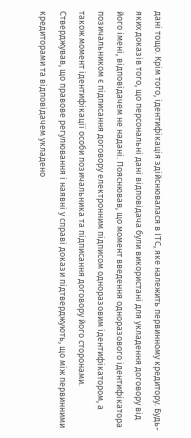дані тощо. Крім того, ідентифікація здійснювалася в ІТС, яке належить первинному кредитору. Будь-яких доказів того, що персональні дані відповідача були використані для укладення договору від його імені, відповідачем не надані. Пояснював, що момент введення одноразового ідентифікатора позичальником є підписання договору електронним підписом одноразовим ідентифікатором, а також момент ідентифікації особи позичальника та підписання договору його сторонами. Стверджував, що правове регулювання і наявні у справі докази підтверджують, що між первинними кредиторами та відповідачем укладено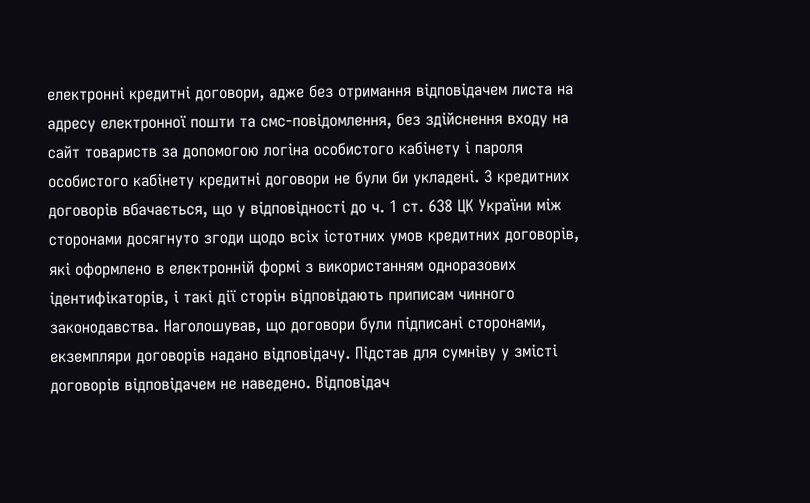електронні кредитні договори, адже без отримання відповідачем листа на адресу електронної пошти та смс-повідомлення, без здійснення входу на сайт товариств за допомогою логіна особистого кабінету і пароля особистого кабінету кредитні договори не були би укладені. З кредитних договорів вбачається, що у відповідності до ч. 1 ст. 638 ЦК України між сторонами досягнуто згоди щодо всіх істотних умов кредитних договорів, які оформлено в електронній формі з використанням одноразових ідентифікаторів, і такі дії сторін відповідають приписам чинного законодавства. Наголошував, що договори були підписані сторонами, екземпляри договорів надано відповідачу. Підстав для сумніву у змісті договорів відповідачем не наведено. Відповідач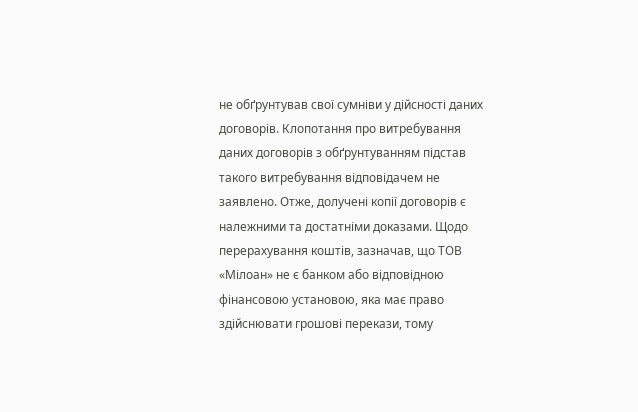не обґрунтував свої сумніви у дійсності даних договорів. Клопотання про витребування даних договорів з обґрунтуванням підстав такого витребування відповідачем не заявлено. Отже, долучені копії договорів є належними та достатніми доказами. Щодо перерахування коштів, зазначав, що ТОВ «Мілоан» не є банком або відповідною фінансовою установою, яка має право здійснювати грошові перекази, тому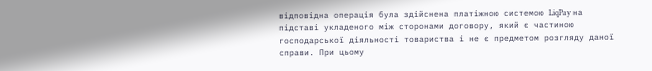відповідна операція була здійснена платіжною системою LiqPay на підставі укладеного між сторонами договору, який є частиною господарської діяльності товариства і не є предметом розгляду даної справи. При цьому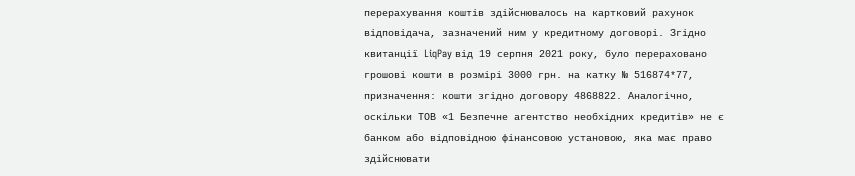перерахування коштів здійснювалось на картковий рахунок відповідача, зазначений ним у кредитному договорі. Згідно квитанції LiqPay від 19 серпня 2021 року, було перераховано грошові кошти в розмірі 3000 грн. на катку № 516874*77, призначення: кошти згідно договору 4868822. Аналогічно, оскільки ТОВ «1 Безпечне агентство необхідних кредитів» не є банком або відповідною фінансовою установою, яка має право здійснювати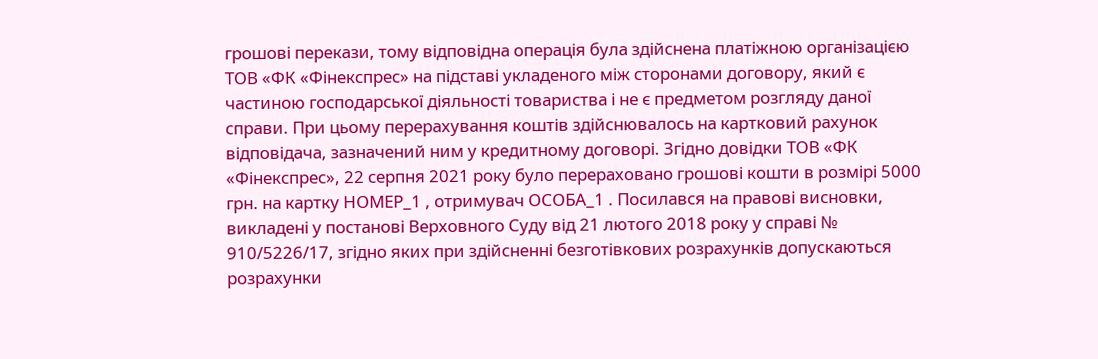грошові перекази, тому відповідна операція була здійснена платіжною організацією ТОВ «ФК «Фінекспрес» на підставі укладеного між сторонами договору, який є частиною господарської діяльності товариства і не є предметом розгляду даної справи. При цьому перерахування коштів здійснювалось на картковий рахунок відповідача, зазначений ним у кредитному договорі. Згідно довідки ТОВ «ФК «Фінекспрес», 22 серпня 2021 року було перераховано грошові кошти в розмірі 5000 грн. на картку НОМЕР_1 , отримувач ОСОБА_1 . Посилався на правові висновки, викладені у постанові Верховного Суду від 21 лютого 2018 року у справі № 910/5226/17, згідно яких при здійсненні безготівкових розрахунків допускаються розрахунки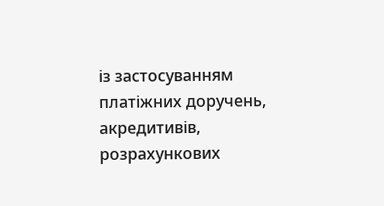із застосуванням платіжних доручень, акредитивів, розрахункових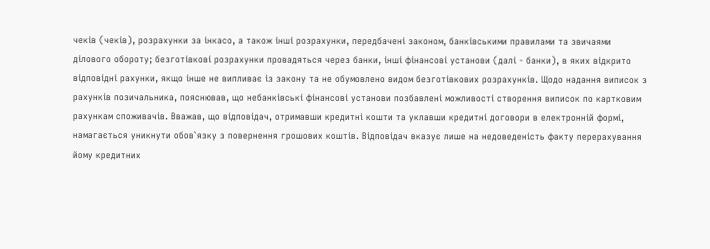чеків (чеків), розрахунки за інкасо, а також інші розрахунки, передбачені законом, банківськими правилами та звичаями ділового обороту; безготівкові розрахунки провадяться через банки, інші фінансові установи (далі - банки), в яких відкрито відповідні рахунки, якщо інше не випливає із закону та не обумовлено видом безготівкових розрахунків. Щодо надання виписок з рахунків позичальника, пояснював, що небанківські фінансові установи позбавлені можливості створення виписок по картковим рахункам споживачів. Вважав, що відповідач, отримавши кредитні кошти та уклавши кредитні договори в електронній формі, намагається уникнути обов`язку з повернення грошових коштів. Відповідач вказує лише на недоведеність факту перерахування йому кредитних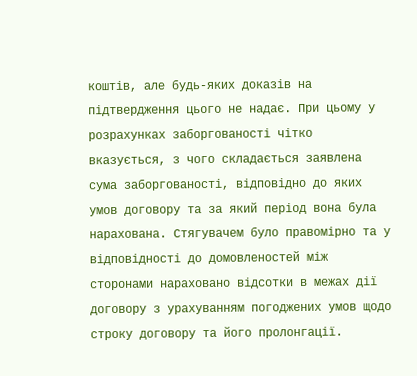коштів, але будь-яких доказів на підтвердження цього не надає. При цьому у розрахунках заборгованості чітко вказується, з чого складається заявлена сума заборгованості, відповідно до яких умов договору та за який період вона була нарахована. Стягувачем було правомірно та у відповідності до домовленостей між сторонами нараховано відсотки в межах дії договору з урахуванням погоджених умов щодо строку договору та його пролонгації.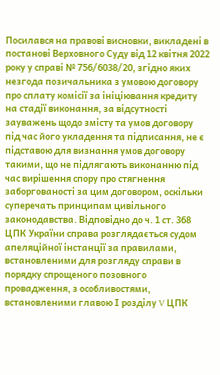Посилався на правові висновки, викладені в постанові Верховного Суду від 12 квітня 2022 року у справі № 756/6038/20, згідно яких незгода позичальника з умовою договору про сплату комісії за ініціювання кредиту на стадії виконання, за відсутності зауважень щодо змісту та умов договору під час його укладення та підписання, не є підставою для визнання умов договору такими, що не підлягають виконанню під час вирішення спору про стягнення заборгованості за цим договором, оскільки суперечать принципам цивільного законодавства. Відповідно до ч. 1 ст. 368 ЦПК України справа розглядається судом апеляційної інстанції за правилами, встановленими для розгляду справи в порядку спрощеного позовного провадження, з особливостями, встановленими главою І розділу V ЦПК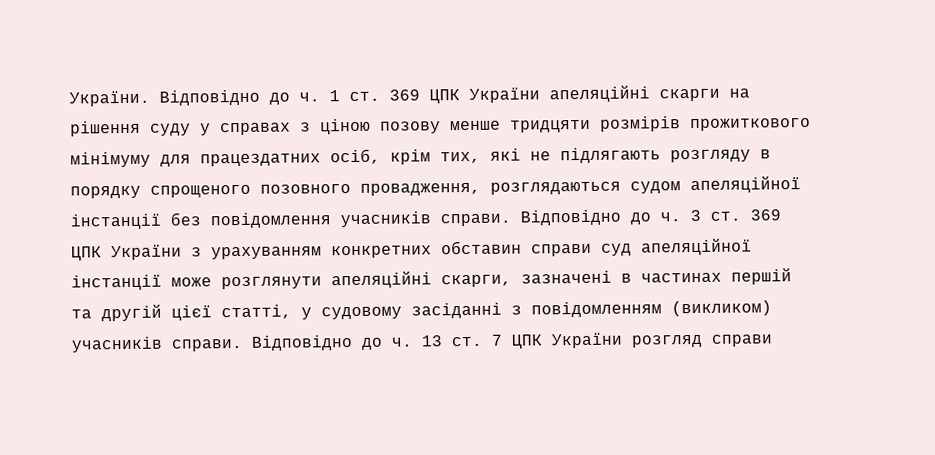України. Відповідно до ч. 1 ст. 369 ЦПК України апеляційні скарги на рішення суду у справах з ціною позову менше тридцяти розмірів прожиткового мінімуму для працездатних осіб, крім тих, які не підлягають розгляду в порядку спрощеного позовного провадження, розглядаються судом апеляційної інстанції без повідомлення учасників справи. Відповідно до ч. 3 ст. 369 ЦПК України з урахуванням конкретних обставин справи суд апеляційної інстанції може розглянути апеляційні скарги, зазначені в частинах першій та другій цієї статті, у судовому засіданні з повідомленням (викликом) учасників справи. Відповідно до ч. 13 ст. 7 ЦПК України розгляд справи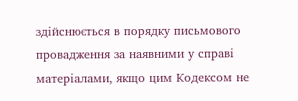здійснюється в порядку письмового провадження за наявними у справі матеріалами, якщо цим Кодексом не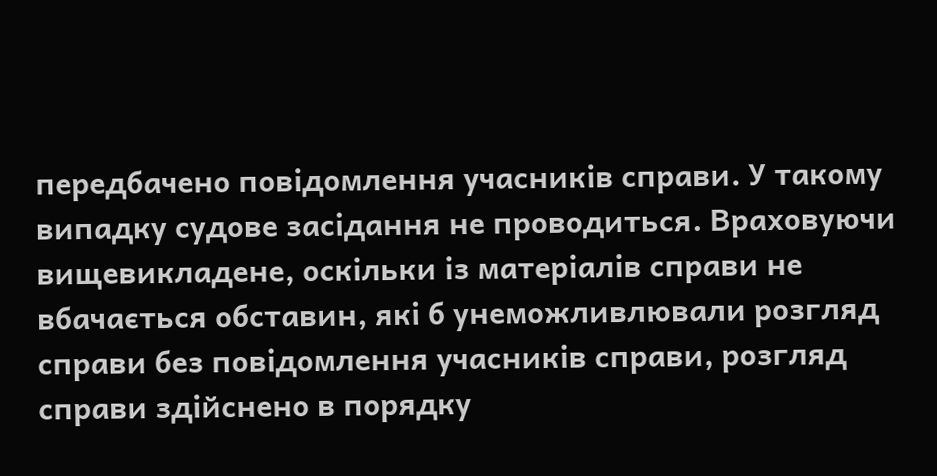передбачено повідомлення учасників справи. У такому випадку судове засідання не проводиться. Враховуючи вищевикладене, оскільки із матеріалів справи не вбачається обставин, які б унеможливлювали розгляд справи без повідомлення учасників справи, розгляд справи здійснено в порядку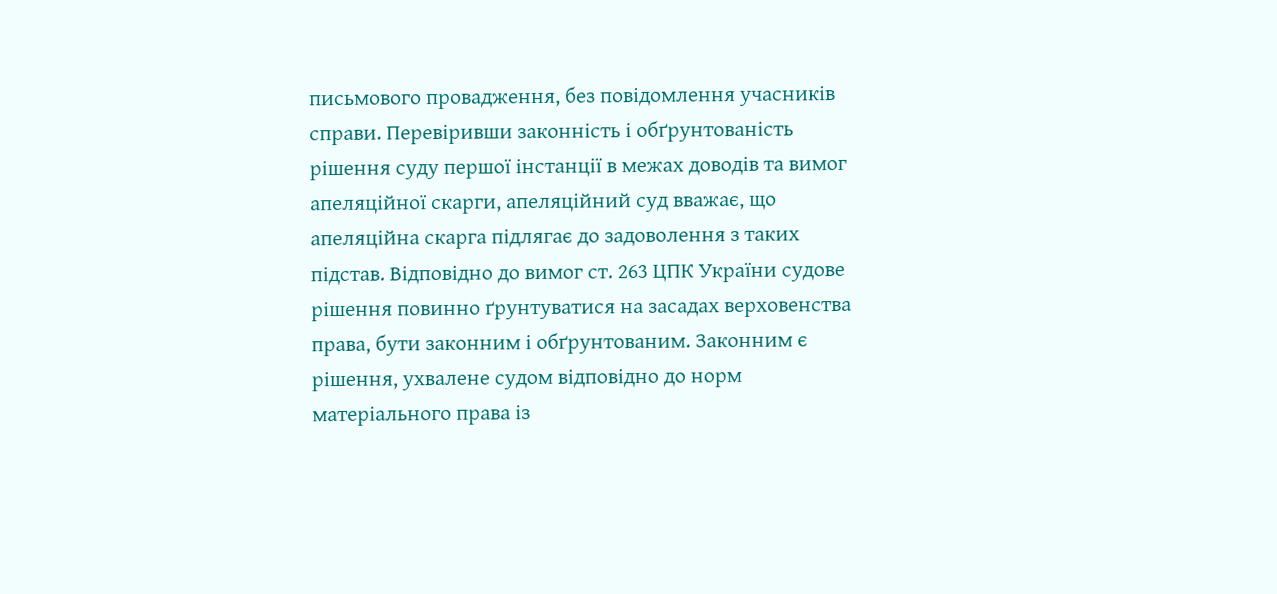письмового провадження, без повідомлення учасників справи. Перевіривши законність і обґрунтованість рішення суду першої інстанції в межах доводів та вимог апеляційної скарги, апеляційний суд вважає, що апеляційна скарга підлягає до задоволення з таких підстав. Відповідно до вимог ст. 263 ЦПК України судове рішення повинно ґрунтуватися на засадах верховенства права, бути законним і обґрунтованим. Законним є рішення, ухвалене судом відповідно до норм матеріального права із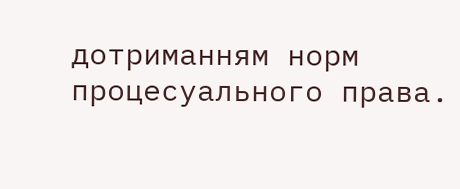дотриманням норм процесуального права.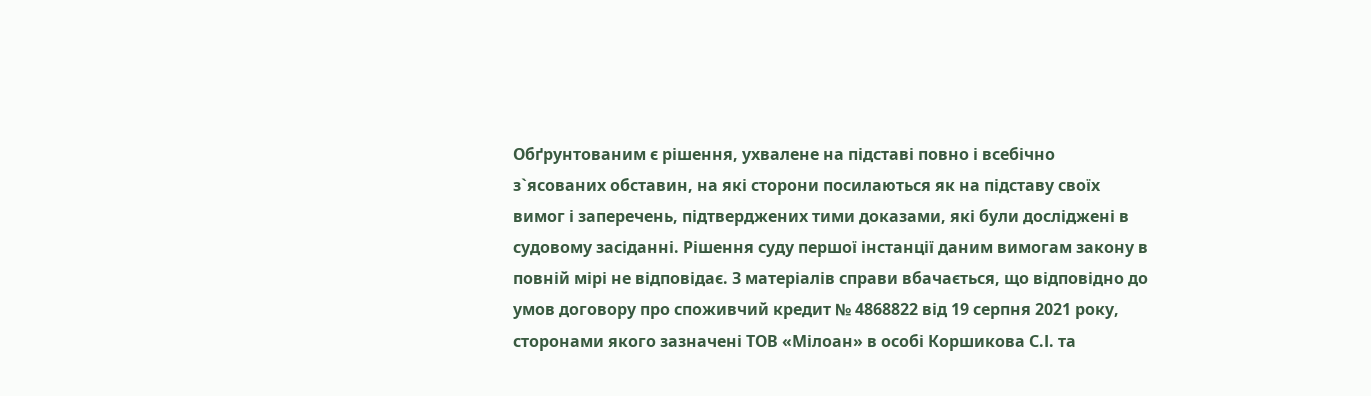Обґрунтованим є рішення, ухвалене на підставі повно і всебічно з`ясованих обставин, на які сторони посилаються як на підставу своїх вимог і заперечень, підтверджених тими доказами, які були досліджені в судовому засіданні. Рішення суду першої інстанції даним вимогам закону в повній мірі не відповідає. З матеріалів справи вбачається, що відповідно до умов договору про споживчий кредит № 4868822 від 19 серпня 2021 року, сторонами якого зазначені ТОВ «Мілоан» в особі Коршикова С.І. та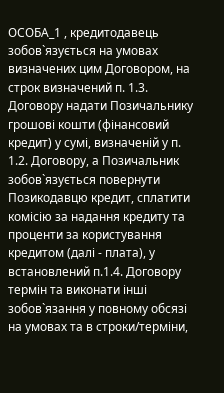ОСОБА_1 , кредитодавець зобов`язується на умовах визначених цим Договором, на строк визначений п. 1.3. Договору надати Позичальнику грошові кошти (фінансовий кредит) у сумі, визначеній у п. 1.2. Договору, а Позичальник зобов`язується повернути Позикодавцю кредит, сплатити комісію за надання кредиту та проценти за користування кредитом (далі - плата), у встановлений п.1.4. Договору термін та виконати інші зобов`язання у повному обсязі на умовах та в строки/терміни,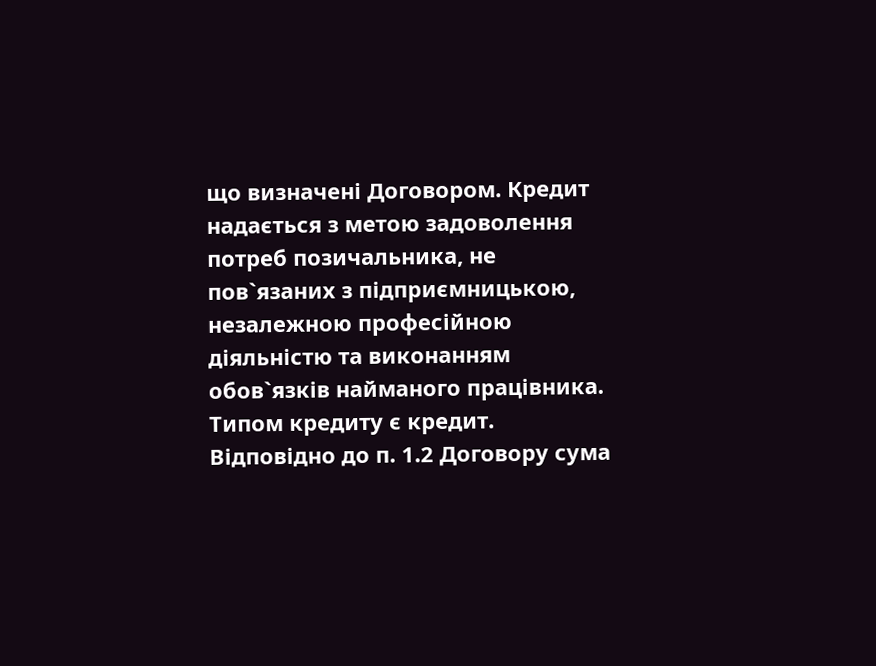що визначені Договором. Кредит надається з метою задоволення потреб позичальника, не пов`язаних з підприємницькою, незалежною професійною діяльністю та виконанням обов`язків найманого працівника. Типом кредиту є кредит. Відповідно до п. 1.2 Договору сума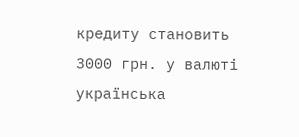кредиту становить 3000 грн. у валюті українська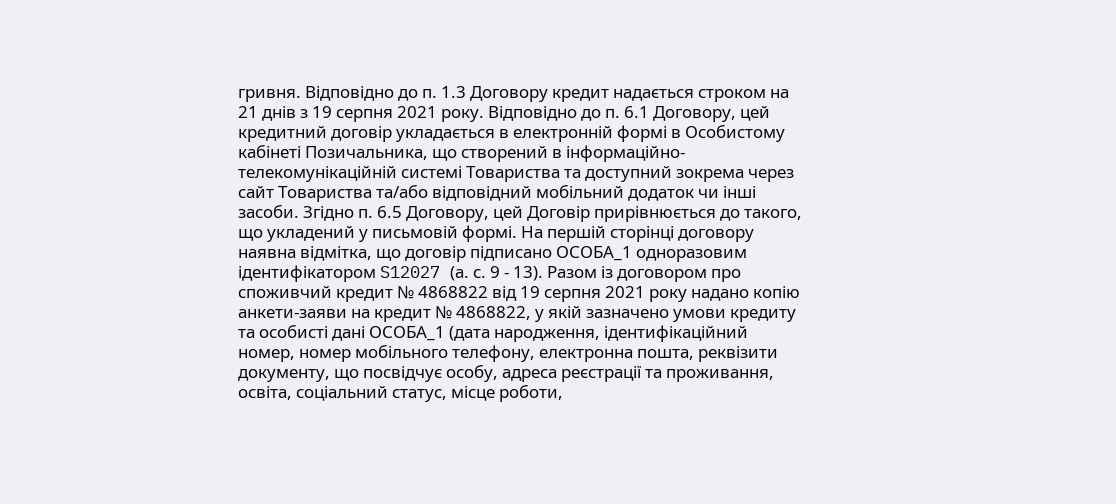гривня. Відповідно до п. 1.3 Договору кредит надається строком на 21 днів з 19 серпня 2021 року. Відповідно до п. 6.1 Договору, цей кредитний договір укладається в електронній формі в Особистому кабінеті Позичальника, що створений в інформаційно-телекомунікаційній системі Товариства та доступний зокрема через сайт Товариства та/або відповідний мобільний додаток чи інші засоби. Згідно п. 6.5 Договору, цей Договір прирівнюється до такого, що укладений у письмовій формі. На першій сторінці договору наявна відмітка, що договір підписано ОСОБА_1 одноразовим ідентифікатором S12027 (а. с. 9 - 13). Разом із договором про споживчий кредит № 4868822 від 19 серпня 2021 року надано копію анкети-заяви на кредит № 4868822, у якій зазначено умови кредиту та особисті дані ОСОБА_1 (дата народження, ідентифікаційний номер, номер мобільного телефону, електронна пошта, реквізити документу, що посвідчує особу, адреса реєстрації та проживання, освіта, соціальний статус, місце роботи,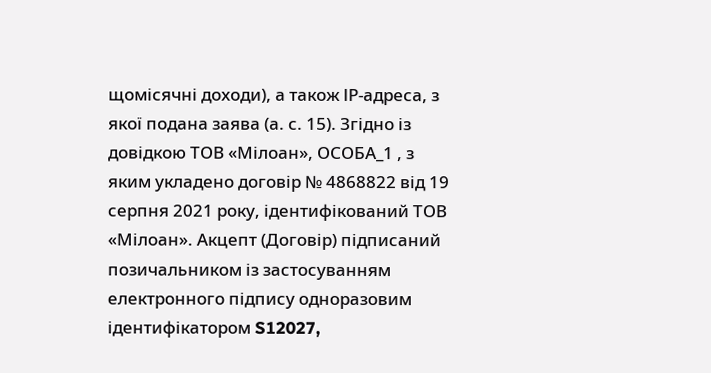щомісячні доходи), а також ІP-адреса, з якої подана заява (а. с. 15). Згідно із довідкою ТОВ «Мілоан», ОСОБА_1 , з яким укладено договір № 4868822 від 19 серпня 2021 року, ідентифікований ТОВ «Мілоан». Акцепт (Договір) підписаний позичальником із застосуванням електронного підпису одноразовим ідентифікатором S12027,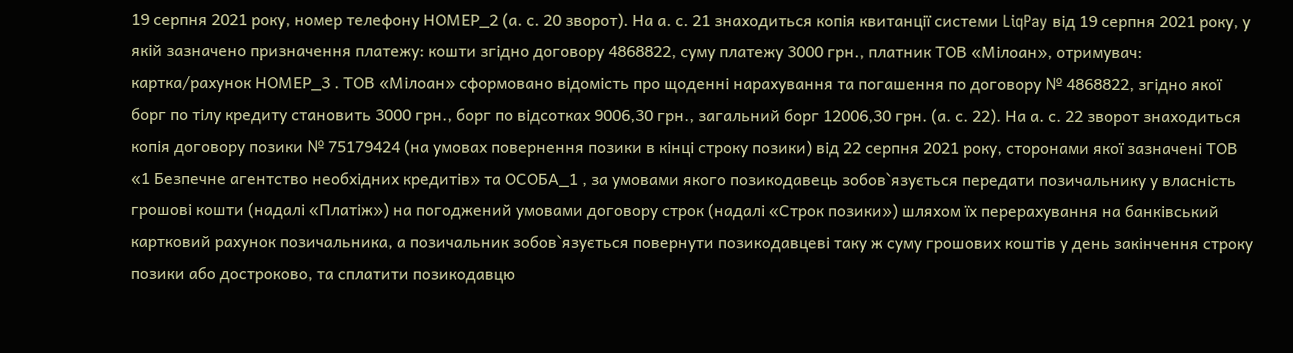19 серпня 2021 року, номер телефону НОМЕР_2 (а. с. 20 зворот). На а. с. 21 знаходиться копія квитанції системи LiqPay від 19 серпня 2021 року, у якій зазначено призначення платежу: кошти згідно договору 4868822, суму платежу 3000 грн., платник ТОВ «Мілоан», отримувач: картка/рахунок НОМЕР_3 . ТОВ «Мілоан» сформовано відомість про щоденні нарахування та погашення по договору № 4868822, згідно якої борг по тілу кредиту становить 3000 грн., борг по відсотках 9006,30 грн., загальний борг 12006,30 грн. (а. с. 22). На а. с. 22 зворот знаходиться копія договору позики № 75179424 (на умовах повернення позики в кінці строку позики) від 22 серпня 2021 року, сторонами якої зазначені ТОВ «1 Безпечне агентство необхідних кредитів» та ОСОБА_1 , за умовами якого позикодавець зобов`язується передати позичальнику у власність грошові кошти (надалі «Платіж») на погоджений умовами договору строк (надалі «Строк позики») шляхом їх перерахування на банківський картковий рахунок позичальника, а позичальник зобов`язується повернути позикодавцеві таку ж суму грошових коштів у день закінчення строку позики або достроково, та сплатити позикодавцю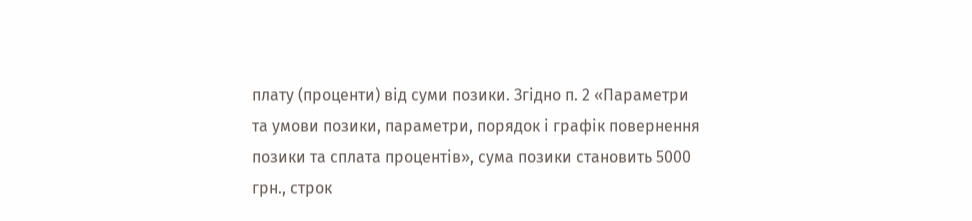плату (проценти) від суми позики. Згідно п. 2 «Параметри та умови позики, параметри, порядок і графік повернення позики та сплата процентів», сума позики становить 5000 грн., строк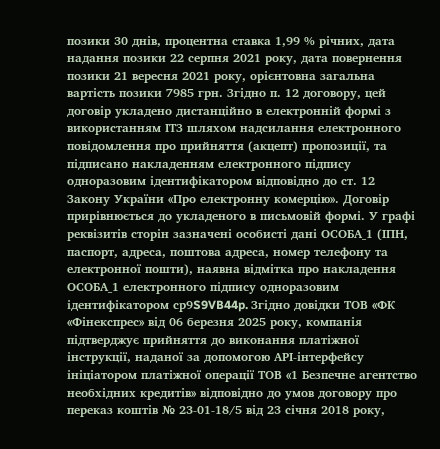позики 30 днів, процентна ставка 1,99 % річних, дата надання позики 22 серпня 2021 року, дата повернення позики 21 вересня 2021 року, орієнтовна загальна вартість позики 7985 грн. Згідно п. 12 договору, цей договір укладено дистанційно в електронній формі з використанням ІТЗ шляхом надсилання електронного повідомлення про прийняття (акцепт) пропозиції, та підписано накладенням електронного підпису одноразовим ідентифікатором відповідно до ст. 12 Закону України «Про електронну комерцію». Договір прирівнюється до укладеного в письмовій формі. У графі реквізитів сторін зазначені особисті дані ОСОБА_1 (ІПН, паспорт, адреса, поштова адреса, номер телефону та електронної пошти), наявна відмітка про накладення ОСОБА_1 електронного підпису одноразовим ідентифікатором сp9S9VB44p. Згідно довідки ТОВ «ФК «Фінекспрес» від 06 березня 2025 року, компанія підтверджує прийняття до виконання платіжної інструкції, наданої за допомогою АРІ-інтерфейсу ініціатором платіжної операції ТОВ «1 Безпечне агентство необхідних кредитів» відповідно до умов договору про переказ коштів № 23-01-18/5 від 23 січня 2018 року,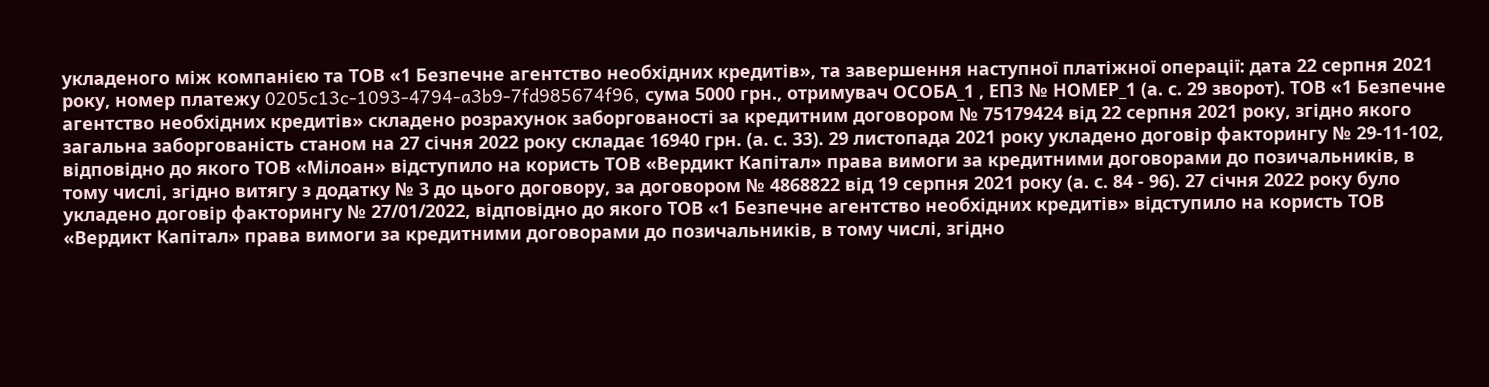укладеного між компанією та ТОВ «1 Безпечне агентство необхідних кредитів», та завершення наступної платіжної операції: дата 22 серпня 2021 року, номер платежу 0205c13c-1093-4794-a3b9-7fd985674f96, сума 5000 грн., отримувач ОСОБА_1 , ЕПЗ № НОМЕР_1 (а. с. 29 зворот). ТОВ «1 Безпечне агентство необхідних кредитів» складено розрахунок заборгованості за кредитним договором № 75179424 від 22 серпня 2021 року, згідно якого загальна заборгованість станом на 27 січня 2022 року складає 16940 грн. (а. с. 33). 29 листопада 2021 року укладено договір факторингу № 29-11-102, відповідно до якого ТОВ «Мілоан» відступило на користь ТОВ «Вердикт Капітал» права вимоги за кредитними договорами до позичальників, в тому числі, згідно витягу з додатку № 3 до цього договору, за договором № 4868822 від 19 серпня 2021 року (а. с. 84 - 96). 27 січня 2022 року було укладено договір факторингу № 27/01/2022, відповідно до якого ТОВ «1 Безпечне агентство необхідних кредитів» відступило на користь ТОВ «Вердикт Капітал» права вимоги за кредитними договорами до позичальників, в тому числі, згідно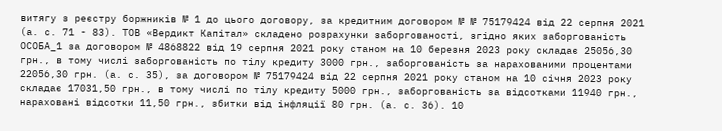витягу з реєстру боржників № 1 до цього договору, за кредитним договором № № 75179424 від 22 серпня 2021 (а. с. 71 - 83). ТОВ «Вердикт Капітал» складено розрахунки заборгованості, згідно яких заборгованість ОСОБА_1 за договором № 4868822 від 19 серпня 2021 року станом на 10 березня 2023 року складає 25056,30 грн., в тому числі заборгованість по тілу кредиту 3000 грн., заборгованість за нарахованими процентами 22056,30 грн. (а. с. 35), за договором № 75179424 від 22 серпня 2021 року станом на 10 січня 2023 року складає 17031,50 грн., в тому числі по тілу кредиту 5000 грн., заборгованість за відсотками 11940 грн., нараховані відсотки 11,50 грн., збитки від інфляції 80 грн. (а. с. 36). 10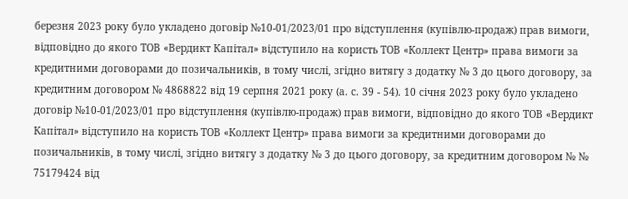березня 2023 року було укладено договір №10-01/2023/01 про відступлення (купівлю-продаж) прав вимоги, відповідно до якого ТОВ «Вердикт Капітал» відступило на користь ТОВ «Коллект Центр» права вимоги за кредитними договорами до позичальників, в тому числі, згідно витягу з додатку № 3 до цього договору, за кредитним договором № 4868822 від 19 серпня 2021 року (а. с. 39 - 54). 10 січня 2023 року було укладено договір №10-01/2023/01 про відступлення (купівлю-продаж) прав вимоги, відповідно до якого ТОВ «Вердикт Капітал» відступило на користь ТОВ «Коллект Центр» права вимоги за кредитними договорами до позичальників, в тому числі, згідно витягу з додатку № 3 до цього договору, за кредитним договором № № 75179424 від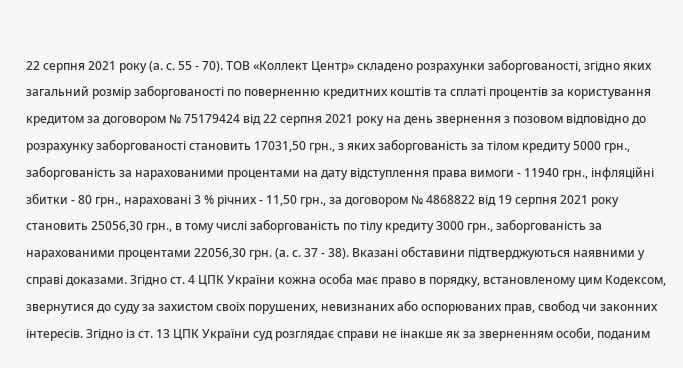22 серпня 2021 року (а. с. 55 - 70). ТОВ «Коллект Центр» складено розрахунки заборгованості, згідно яких загальний розмір заборгованості по поверненню кредитних коштів та сплаті процентів за користування кредитом за договором № 75179424 від 22 серпня 2021 року на день звернення з позовом відповідно до розрахунку заборгованості становить 17031,50 грн., з яких заборгованість за тілом кредиту 5000 грн., заборгованість за нарахованими процентами на дату відступлення права вимоги - 11940 грн., інфляційні збитки - 80 грн., нараховані 3 % річних - 11,50 грн., за договором № 4868822 від 19 серпня 2021 року становить 25056,30 грн., в тому числі заборгованість по тілу кредиту 3000 грн., заборгованість за нарахованими процентами 22056,30 грн. (а. с. 37 - 38). Вказані обставини підтверджуються наявними у справі доказами. Згідно ст. 4 ЦПК України кожна особа має право в порядку, встановленому цим Кодексом, звернутися до суду за захистом своїх порушених, невизнаних або оспорюваних прав, свобод чи законних інтересів. Згідно із ст. 13 ЦПК України суд розглядає справи не інакше як за зверненням особи, поданим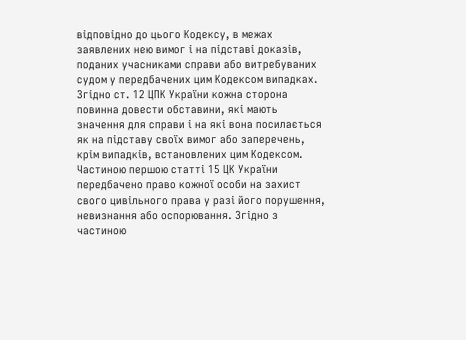відповідно до цього Кодексу, в межах заявлених нею вимог і на підставі доказів, поданих учасниками справи або витребуваних судом у передбачених цим Кодексом випадках. Згідно ст. 12 ЦПК України кожна сторона повинна довести обставини, які мають значення для справи і на які вона посилається як на підставу своїх вимог або заперечень, крім випадків, встановлених цим Кодексом. Частиною першою статті 15 ЦК України передбачено право кожної особи на захист свого цивільного права у разі його порушення, невизнання або оспорювання. Згідно з частиною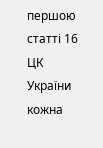першою статті 16 ЦК України кожна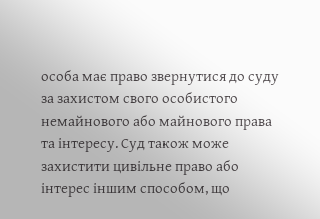особа має право звернутися до суду за захистом свого особистого немайнового або майнового права та інтересу. Суд також може захистити цивільне право або інтерес іншим способом, що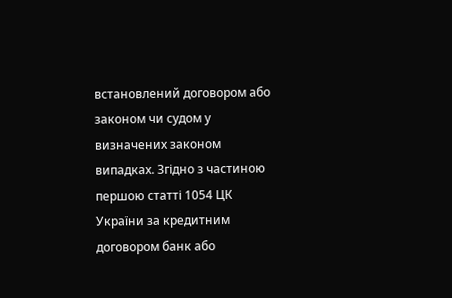встановлений договором або законом чи судом у визначених законом випадках. Згідно з частиною першою статті 1054 ЦК України за кредитним договором банк або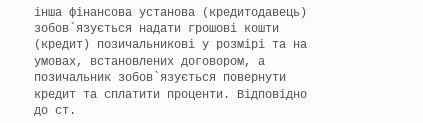інша фінансова установа (кредитодавець) зобов`язується надати грошові кошти (кредит) позичальникові у розмірі та на умовах, встановлених договором, а позичальник зобов`язується повернути кредит та сплатити проценти. Відповідно до ст.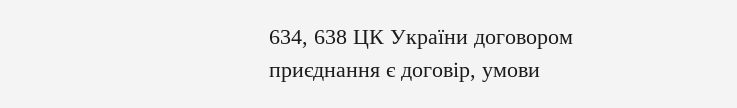634, 638 ЦК України договором приєднання є договір, умови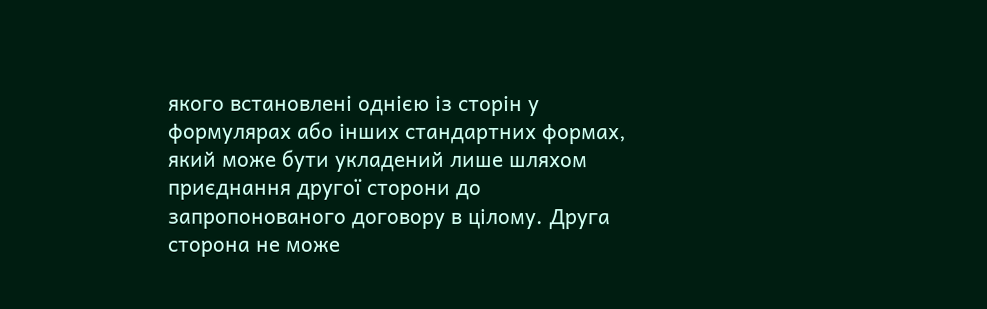якого встановлені однією із сторін у формулярах або інших стандартних формах, який може бути укладений лише шляхом приєднання другої сторони до запропонованого договору в цілому. Друга сторона не може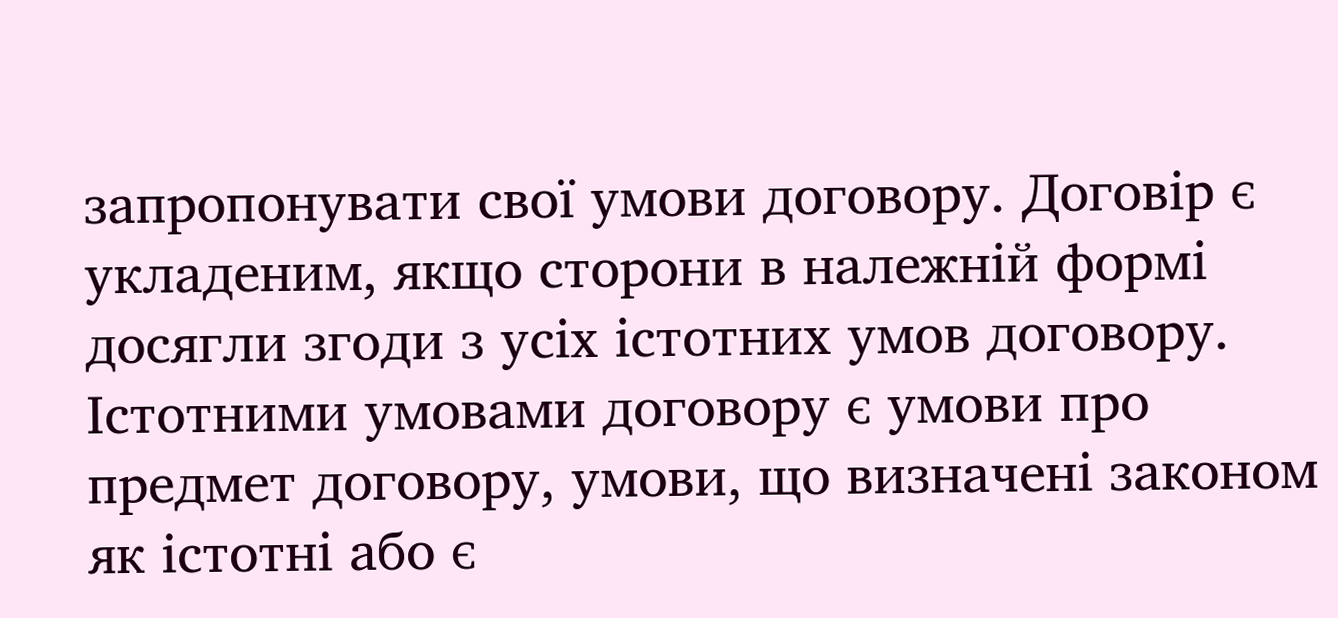запропонувати свої умови договору. Договір є укладеним, якщо сторони в належній формі досягли згоди з усіх істотних умов договору. Істотними умовами договору є умови про предмет договору, умови, що визначені законом як істотні або є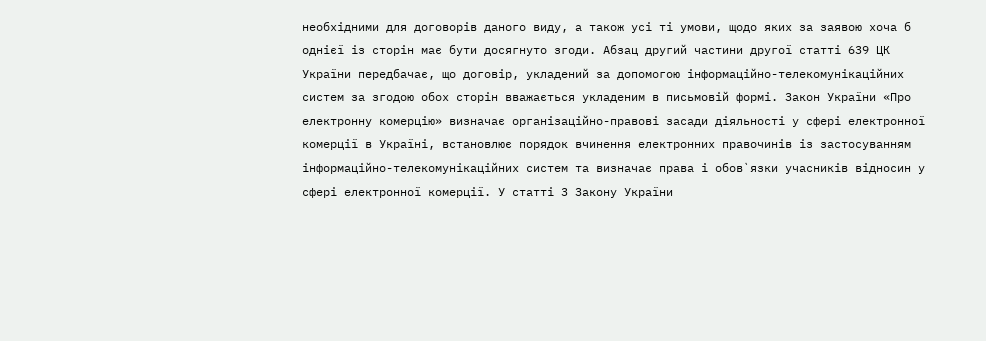необхідними для договорів даного виду, а також усі ті умови, щодо яких за заявою хоча б однієї із сторін має бути досягнуто згоди. Абзац другий частини другої статті 639 ЦК України передбачає, що договір, укладений за допомогою інформаційно-телекомунікаційних систем за згодою обох сторін вважається укладеним в письмовій формі. Закон України «Про електронну комерцію» визначає організаційно-правові засади діяльності у сфері електронної комерції в Україні, встановлює порядок вчинення електронних правочинів із застосуванням інформаційно-телекомунікаційних систем та визначає права і обов`язки учасників відносин у сфері електронної комерції. У статті 3 Закону України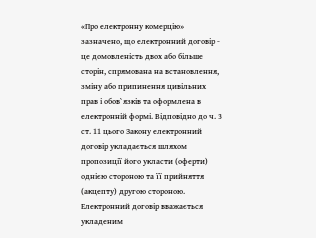«Про електронну комерцію» зазначено, що електронний договір - це домовленість двох або більше сторін, спрямована на встановлення, зміну або припинення цивільних прав і обов`язків та оформлена в електронній формі. Відповідно до ч. 3 ст. 11 цього Закону електронний договір укладається шляхом пропозиції його укласти (оферти) однією стороною та її прийняття (акцепту) другою стороною. Електронний договір вважається укладеним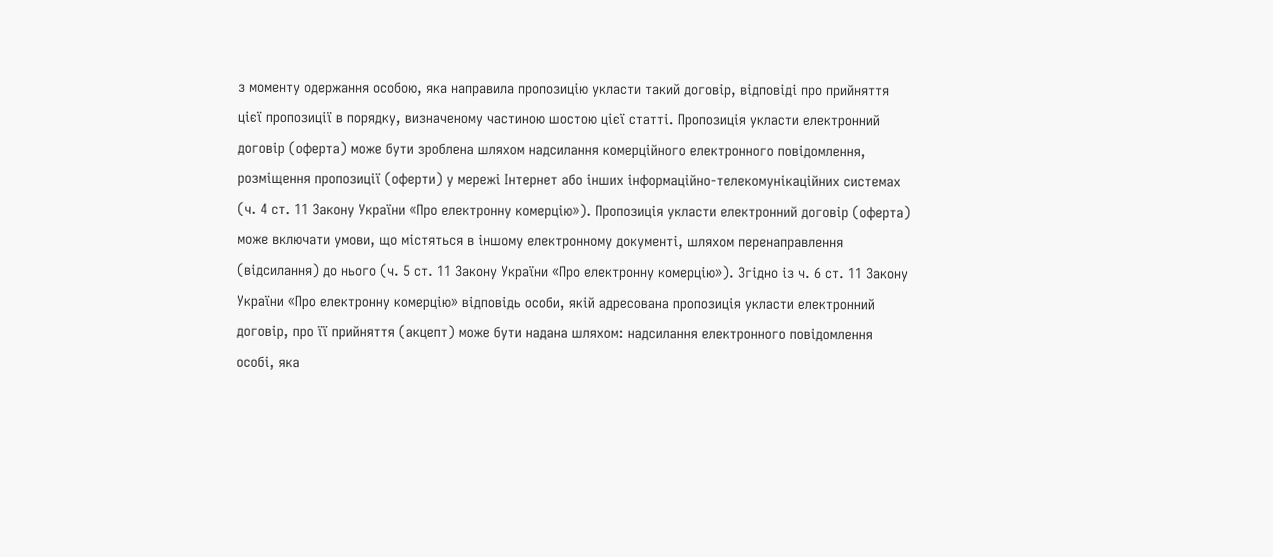з моменту одержання особою, яка направила пропозицію укласти такий договір, відповіді про прийняття цієї пропозиції в порядку, визначеному частиною шостою цієї статті. Пропозиція укласти електронний договір (оферта) може бути зроблена шляхом надсилання комерційного електронного повідомлення, розміщення пропозиції (оферти) у мережі Інтернет або інших інформаційно-телекомунікаційних системах (ч. 4 ст. 11 Закону України «Про електронну комерцію»). Пропозиція укласти електронний договір (оферта) може включати умови, що містяться в іншому електронному документі, шляхом перенаправлення (відсилання) до нього (ч. 5 ст. 11 Закону України «Про електронну комерцію»). Згідно із ч. 6 ст. 11 Закону України «Про електронну комерцію» відповідь особи, якій адресована пропозиція укласти електронний договір, про її прийняття (акцепт) може бути надана шляхом: надсилання електронного повідомлення особі, яка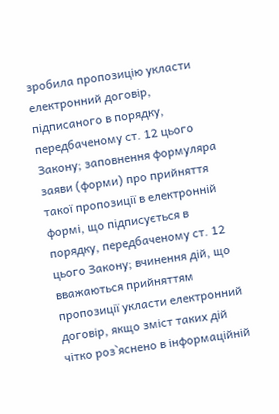зробила пропозицію укласти електронний договір, підписаного в порядку, передбаченому ст. 12 цього Закону; заповнення формуляра заяви (форми) про прийняття такої пропозиції в електронній формі, що підписується в порядку, передбаченому ст. 12 цього Закону; вчинення дій, що вважаються прийняттям пропозиції укласти електронний договір, якщо зміст таких дій чітко роз`яснено в інформаційній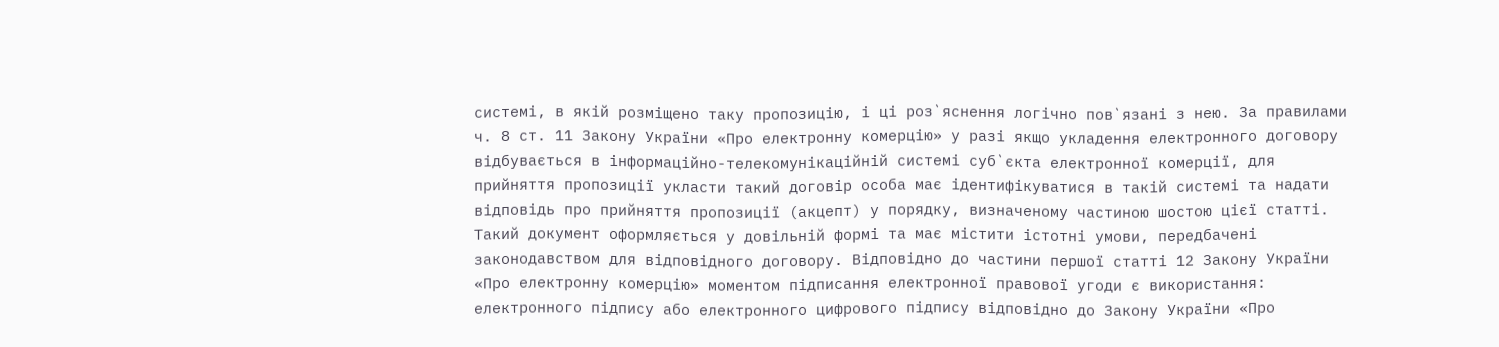системі, в якій розміщено таку пропозицію, і ці роз`яснення логічно пов`язані з нею. За правилами ч. 8 ст. 11 Закону України «Про електронну комерцію» у разі якщо укладення електронного договору відбувається в інформаційно-телекомунікаційній системі суб`єкта електронної комерції, для прийняття пропозиції укласти такий договір особа має ідентифікуватися в такій системі та надати відповідь про прийняття пропозиції (акцепт) у порядку, визначеному частиною шостою цієї статті. Такий документ оформляється у довільній формі та має містити істотні умови, передбачені законодавством для відповідного договору. Відповідно до частини першої статті 12 Закону України «Про електронну комерцію» моментом підписання електронної правової угоди є використання: електронного підпису або електронного цифрового підпису відповідно до Закону України «Про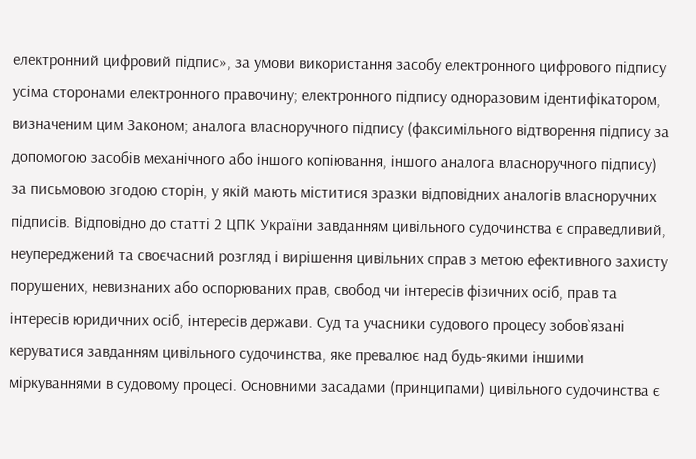електронний цифровий підпис», за умови використання засобу електронного цифрового підпису усіма сторонами електронного правочину; електронного підпису одноразовим ідентифікатором, визначеним цим Законом; аналога власноручного підпису (факсимільного відтворення підпису за допомогою засобів механічного або іншого копіювання, іншого аналога власноручного підпису) за письмовою згодою сторін, у якій мають міститися зразки відповідних аналогів власноручних підписів. Відповідно до статті 2 ЦПК України завданням цивільного судочинства є справедливий, неупереджений та своєчасний розгляд і вирішення цивільних справ з метою ефективного захисту порушених, невизнаних або оспорюваних прав, свобод чи інтересів фізичних осіб, прав та інтересів юридичних осіб, інтересів держави. Суд та учасники судового процесу зобов`язані керуватися завданням цивільного судочинства, яке превалює над будь-якими іншими міркуваннями в судовому процесі. Основними засадами (принципами) цивільного судочинства є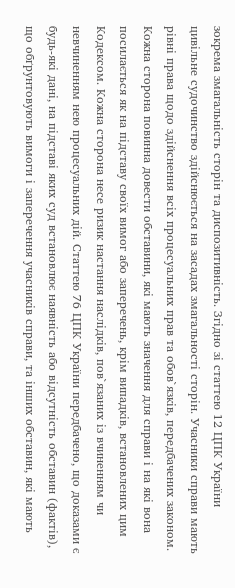зокрема змагальність сторін та диспозитивність. Згідно зі статтею 12 ЦПК України цивільне судочинство здійснюється на засадах змагальності сторін. Учасники справи мають рівні права щодо здійснення всіх процесуальних прав та обов`язків, передбачених законом. Кожна сторона повинна довести обставини, які мають значення для справи і на які вона посилається як на підставу своїх вимог або заперечень, крім випадків, встановлених цим Кодексом. Кожна сторона несе ризик настання наслідків, пов`язаних із вчиненням чи невчиненням нею процесуальних дій. Статтею 76 ЦПК України передбачено, що доказами є будь-які дані, на підставі яких суд встановлює наявність або відсутність обставин (фактів), що обґрунтовують вимоги і заперечення учасників справи, та інших обставин, які мають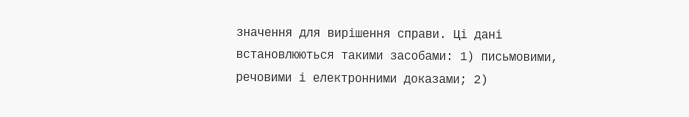значення для вирішення справи. Ці дані встановлюються такими засобами: 1) письмовими, речовими і електронними доказами; 2)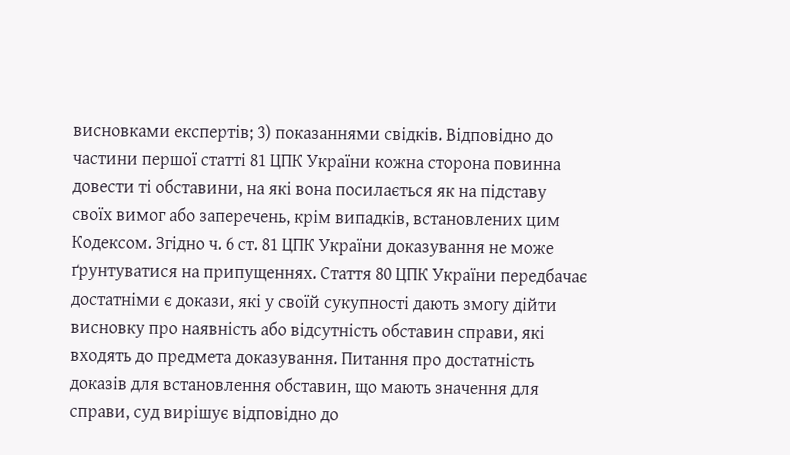висновками експертів; 3) показаннями свідків. Відповідно до частини першої статті 81 ЦПК України кожна сторона повинна довести ті обставини, на які вона посилається як на підставу своїх вимог або заперечень, крім випадків, встановлених цим Кодексом. Згідно ч. 6 ст. 81 ЦПК України доказування не може ґрунтуватися на припущеннях. Стаття 80 ЦПК України передбачає достатніми є докази, які у своїй сукупності дають змогу дійти висновку про наявність або відсутність обставин справи, які входять до предмета доказування. Питання про достатність доказів для встановлення обставин, що мають значення для справи, суд вирішує відповідно до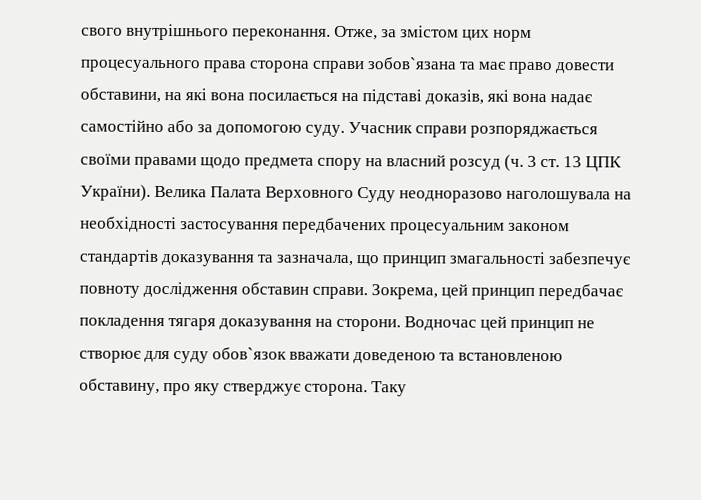свого внутрішнього переконання. Отже, за змістом цих норм процесуального права сторона справи зобов`язана та має право довести обставини, на які вона посилається на підставі доказів, які вона надає самостійно або за допомогою суду. Учасник справи розпоряджається своїми правами щодо предмета спору на власний розсуд (ч. 3 ст. 13 ЦПК України). Велика Палата Верховного Суду неодноразово наголошувала на необхідності застосування передбачених процесуальним законом стандартів доказування та зазначала, що принцип змагальності забезпечує повноту дослідження обставин справи. Зокрема, цей принцип передбачає покладення тягаря доказування на сторони. Водночас цей принцип не створює для суду обов`язок вважати доведеною та встановленою обставину, про яку стверджує сторона. Таку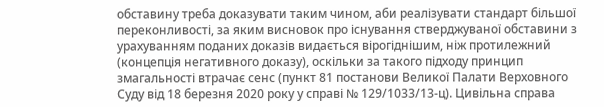обставину треба доказувати таким чином, аби реалізувати стандарт більшої переконливості, за яким висновок про існування стверджуваної обставини з урахуванням поданих доказів видається вірогіднішим, ніж протилежний (концепція негативного доказу), оскільки за такого підходу принцип змагальності втрачає сенс (пункт 81 постанови Великої Палати Верховного Суду від 18 березня 2020 року у справі № 129/1033/13-ц). Цивільна справа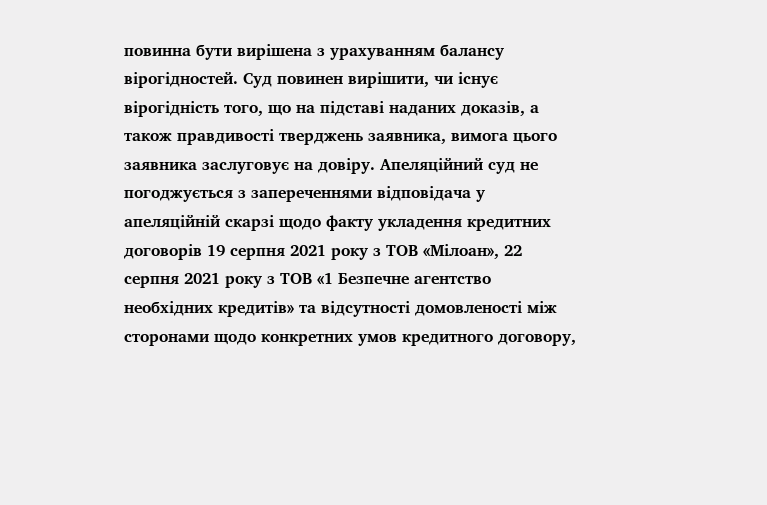повинна бути вирішена з урахуванням балансу вірогідностей. Суд повинен вирішити, чи існує вірогідність того, що на підставі наданих доказів, а також правдивості тверджень заявника, вимога цього заявника заслуговує на довіру. Апеляційний суд не погоджується з запереченнями відповідача у апеляційній скарзі щодо факту укладення кредитних договорів 19 серпня 2021 року з ТОВ «Мілоан», 22 серпня 2021 року з ТОВ «1 Безпечне агентство необхідних кредитів» та відсутності домовленості між сторонами щодо конкретних умов кредитного договору,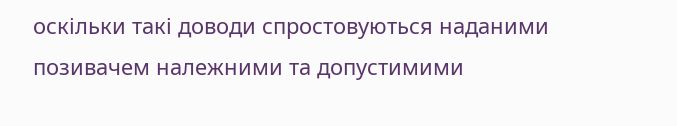оскільки такі доводи спростовуються наданими позивачем належними та допустимими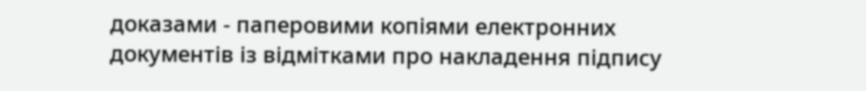доказами - паперовими копіями електронних документів із відмітками про накладення підпису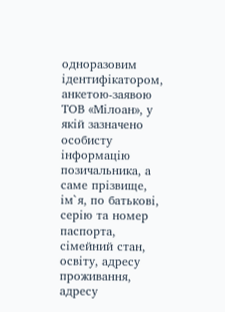одноразовим ідентифікатором, анкетою-заявою ТОВ «Мілоан», у якій зазначено особисту інформацію позичальника, а саме прізвище, ім`я, по батькові, серію та номер паспорта, сімейний стан, освіту, адресу проживання, адресу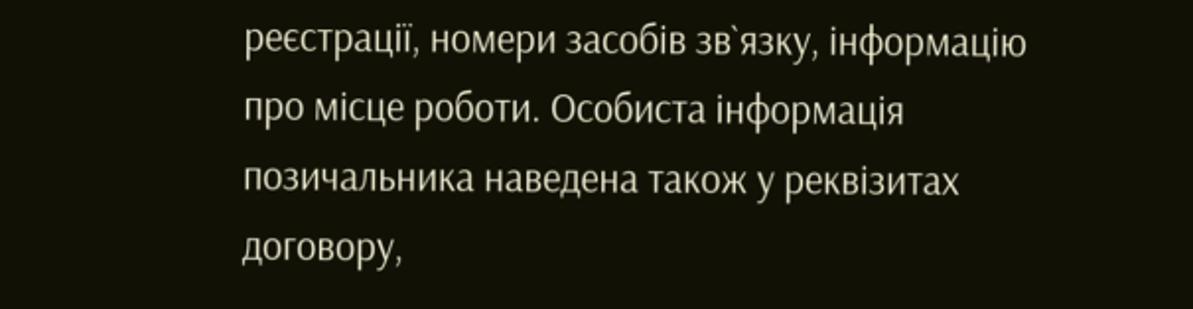реєстрації, номери засобів зв`язку, інформацію про місце роботи. Особиста інформація позичальника наведена також у реквізитах договору,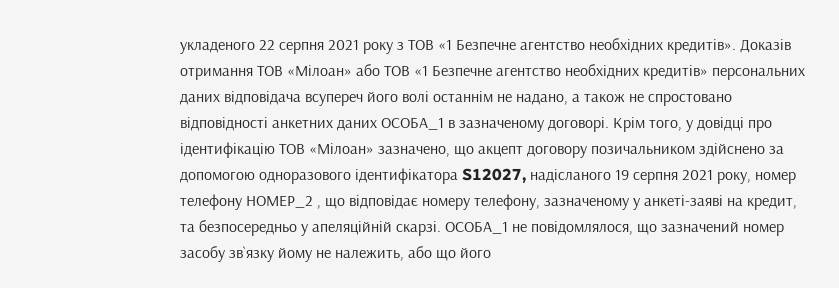укладеного 22 серпня 2021 року з ТОВ «1 Безпечне агентство необхідних кредитів». Доказів отримання ТОВ «Мілоан» або ТОВ «1 Безпечне агентство необхідних кредитів» персональних даних відповідача всупереч його волі останнім не надано, а також не спростовано відповідності анкетних даних ОСОБА_1 в зазначеному договорі. Крім того, у довідці про ідентифікацію ТОВ «Мілоан» зазначено, що акцепт договору позичальником здійснено за допомогою одноразового ідентифікатора S12027, надісланого 19 серпня 2021 року, номер телефону НОМЕР_2 , що відповідає номеру телефону, зазначеному у анкеті-заяві на кредит, та безпосередньо у апеляційній скарзі. ОСОБА_1 не повідомлялося, що зазначений номер засобу зв`язку йому не належить, або що його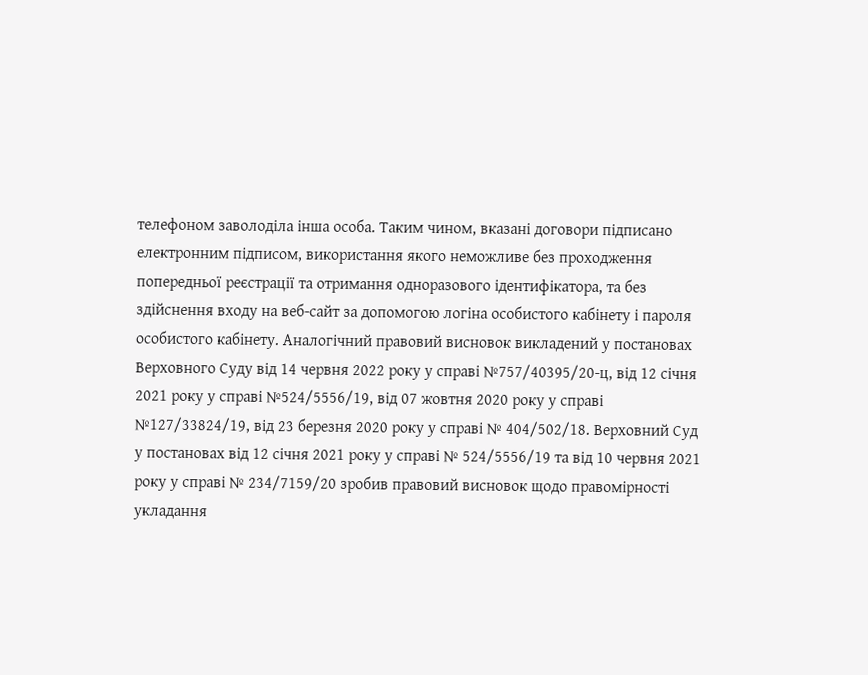телефоном заволоділа інша особа. Таким чином, вказані договори підписано електронним підписом, використання якого неможливе без проходження попередньої реєстрації та отримання одноразового ідентифікатора, та без здійснення входу на веб-сайт за допомогою логіна особистого кабінету і пароля особистого кабінету. Аналогічний правовий висновок викладений у постановах Верховного Суду від 14 червня 2022 року у справі №757/40395/20-ц, від 12 січня 2021 року у справі №524/5556/19, від 07 жовтня 2020 року у справі №127/33824/19, від 23 березня 2020 року у справі № 404/502/18. Верховний Суд у постановах від 12 січня 2021 року у справі № 524/5556/19 та від 10 червня 2021 року у справі № 234/7159/20 зробив правовий висновок щодо правомірності укладання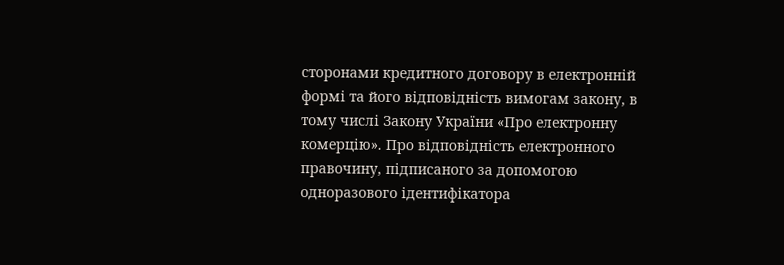сторонами кредитного договору в електронній формі та його відповідність вимогам закону, в тому числі Закону України «Про електронну комерцію». Про відповідність електронного правочину, підписаного за допомогою одноразового ідентифікатора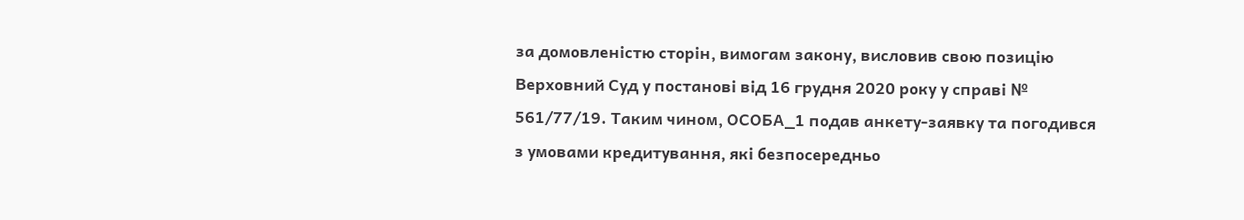за домовленістю сторін, вимогам закону, висловив свою позицію Верховний Суд у постанові від 16 грудня 2020 року у справі № 561/77/19. Таким чином, ОСОБА_1 подав анкету-заявку та погодився з умовами кредитування, які безпосередньо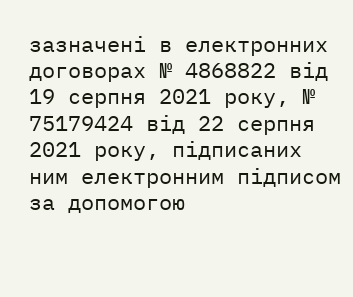зазначені в електронних договорах № 4868822 від 19 серпня 2021 року, № 75179424 від 22 серпня 2021 року, підписаних ним електронним підписом за допомогою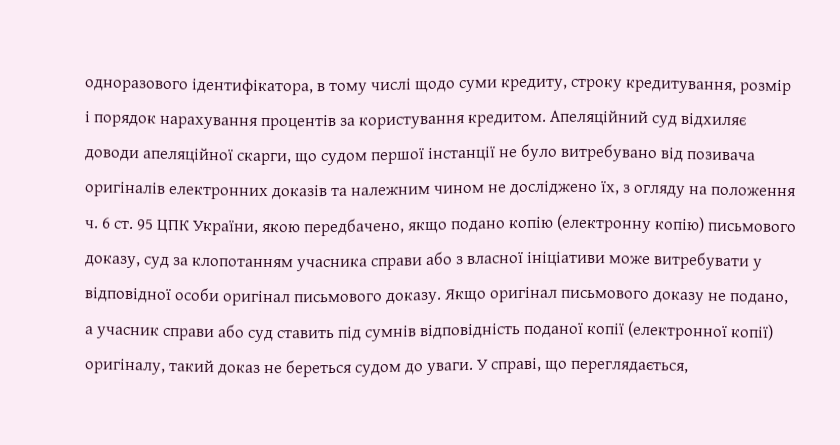одноразового ідентифікатора, в тому числі щодо суми кредиту, строку кредитування, розмір і порядок нарахування процентів за користування кредитом. Апеляційний суд відхиляє доводи апеляційної скарги, що судом першої інстанції не було витребувано від позивача оригіналів електронних доказів та належним чином не досліджено їх, з огляду на положення ч. 6 ст. 95 ЦПК України, якою передбачено, якщо подано копію (електронну копію) письмового доказу, суд за клопотанням учасника справи або з власної ініціативи може витребувати у відповідної особи оригінал письмового доказу. Якщо оригінал письмового доказу не подано, а учасник справи або суд ставить під сумнів відповідність поданої копії (електронної копії) оригіналу, такий доказ не береться судом до уваги. У справі, що переглядається,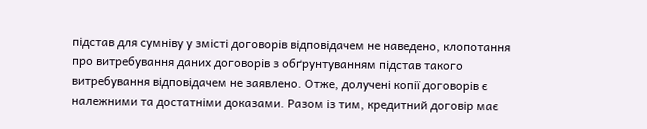підстав для сумніву у змісті договорів відповідачем не наведено, клопотання про витребування даних договорів з обґрунтуванням підстав такого витребування відповідачем не заявлено. Отже, долучені копії договорів є належними та достатніми доказами. Разом із тим, кредитний договір має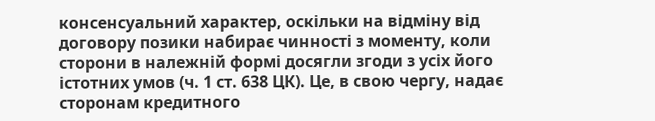консенсуальний характер, оскільки на відміну від договору позики набирає чинності з моменту, коли сторони в належній формі досягли згоди з усіх його істотних умов (ч. 1 ст. 638 ЦК). Це, в свою чергу, надає сторонам кредитного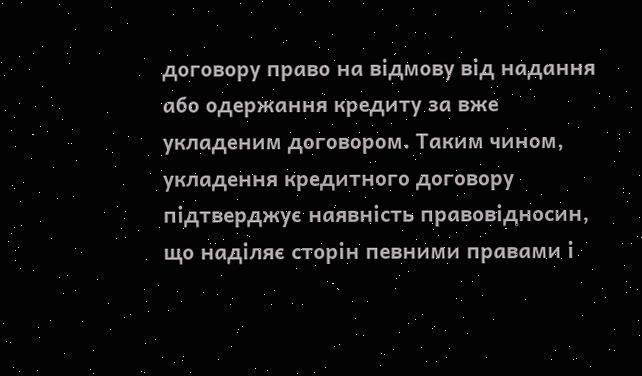договору право на відмову від надання або одержання кредиту за вже укладеним договором. Таким чином, укладення кредитного договору підтверджує наявність правовідносин, що наділяє сторін певними правами і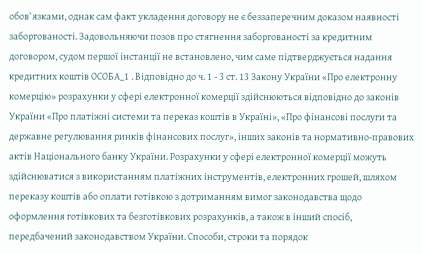обов`язками, однак сам факт укладення договору не є беззаперечним доказом наявності заборгованості. Задовольняючи позов про стягнення заборгованості за кредитним договором, судом першої інстанції не встановлено, чим саме підтверджується надання кредитних коштів ОСОБА_1 . Відповідно до ч. 1 - 3 ст. 13 Закону України «Про електронну комерцію» розрахунки у сфері електронної комерції здійснюються відповідно до законів України «Про платіжні системи та переказ коштів в Україні», «Про фінансові послуги та державне регулювання ринків фінансових послуг», інших законів та нормативно-правових актів Національного банку України. Розрахунки у сфері електронної комерції можуть здійснюватися з використанням платіжних інструментів, електронних грошей, шляхом переказу коштів або оплати готівкою з дотриманням вимог законодавства щодо оформлення готівкових та безготівкових розрахунків, а також в інший спосіб, передбачений законодавством України. Способи, строки та порядок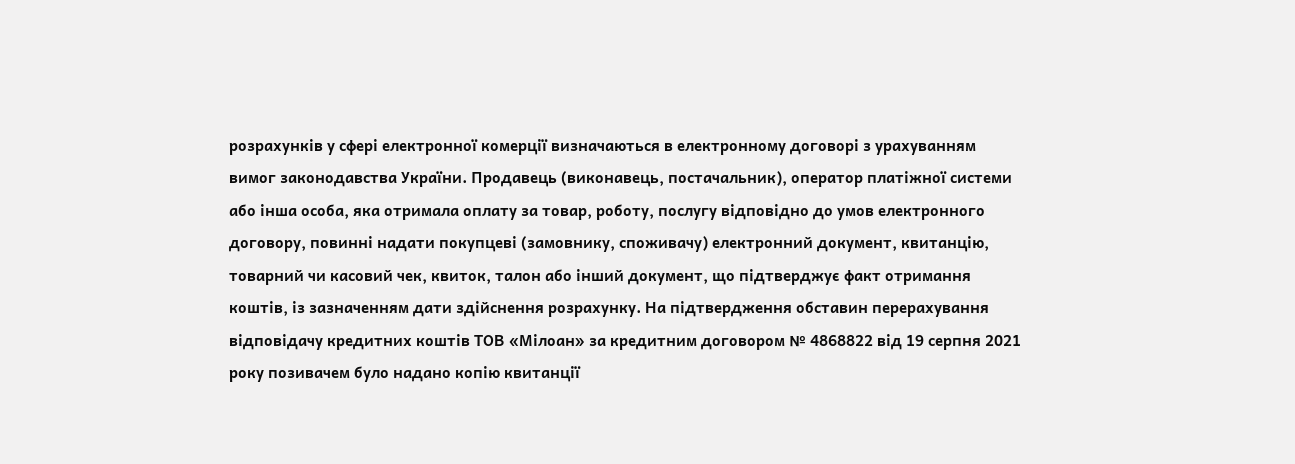розрахунків у сфері електронної комерції визначаються в електронному договорі з урахуванням вимог законодавства України. Продавець (виконавець, постачальник), оператор платіжної системи або інша особа, яка отримала оплату за товар, роботу, послугу відповідно до умов електронного договору, повинні надати покупцеві (замовнику, споживачу) електронний документ, квитанцію, товарний чи касовий чек, квиток, талон або інший документ, що підтверджує факт отримання коштів, із зазначенням дати здійснення розрахунку. На підтвердження обставин перерахування відповідачу кредитних коштів ТОВ «Мілоан» за кредитним договором № 4868822 від 19 серпня 2021 року позивачем було надано копію квитанції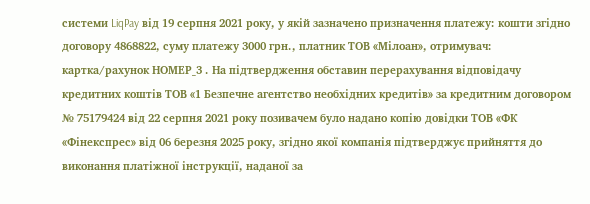системи LiqPay від 19 серпня 2021 року, у якій зазначено призначення платежу: кошти згідно договору 4868822, суму платежу 3000 грн., платник ТОВ «Мілоан», отримувач: картка/рахунок НОМЕР_3 . На підтвердження обставин перерахування відповідачу кредитних коштів ТОВ «1 Безпечне агентство необхідних кредитів» за кредитним договором № 75179424 від 22 серпня 2021 року позивачем було надано копію довідки ТОВ «ФК «Фінекспрес» від 06 березня 2025 року, згідно якої компанія підтверджує прийняття до виконання платіжної інструкції, наданої за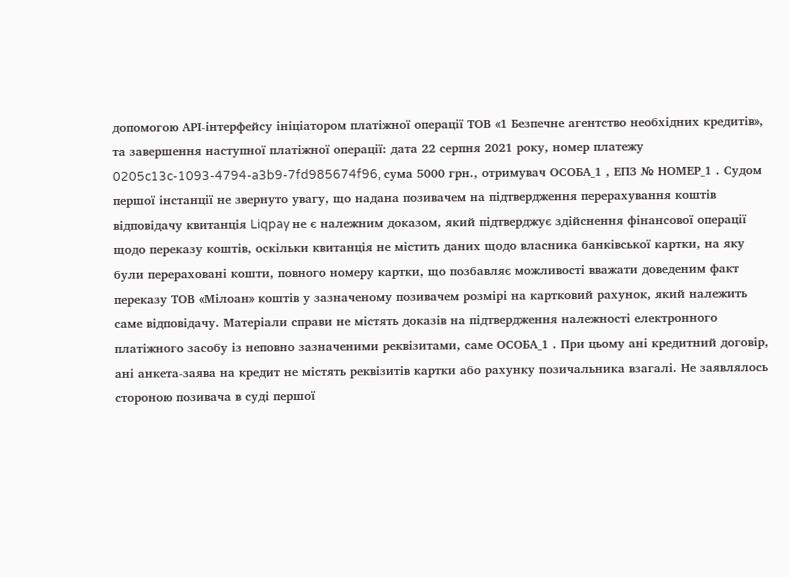допомогою АРІ-інтерфейсу ініціатором платіжної операції ТОВ «1 Безпечне агентство необхідних кредитів», та завершення наступної платіжної операції: дата 22 серпня 2021 року, номер платежу 0205c13c-1093-4794-a3b9-7fd985674f96, сума 5000 грн., отримувач ОСОБА_1 , ЕПЗ № НОМЕР_1 . Судом першої інстанції не звернуто увагу, що надана позивачем на підтвердження перерахування коштів відповідачу квитанція Liqpay не є належним доказом, який підтверджує здійснення фінансової операції щодо переказу коштів, оскільки квитанція не містить даних щодо власника банківської картки, на яку були перераховані кошти, повного номеру картки, що позбавляє можливості вважати доведеним факт переказу ТОВ «Мілоан» коштів у зазначеному позивачем розмірі на картковий рахунок, який належить саме відповідачу. Матеріали справи не містять доказів на підтвердження належності електронного платіжного засобу із неповно зазначеними реквізитами, саме ОСОБА_1 . При цьому ані кредитний договір, ані анкета-заява на кредит не містять реквізитів картки або рахунку позичальника взагалі. Не заявлялось стороною позивача в суді першої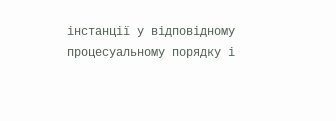інстанції у відповідному процесуальному порядку і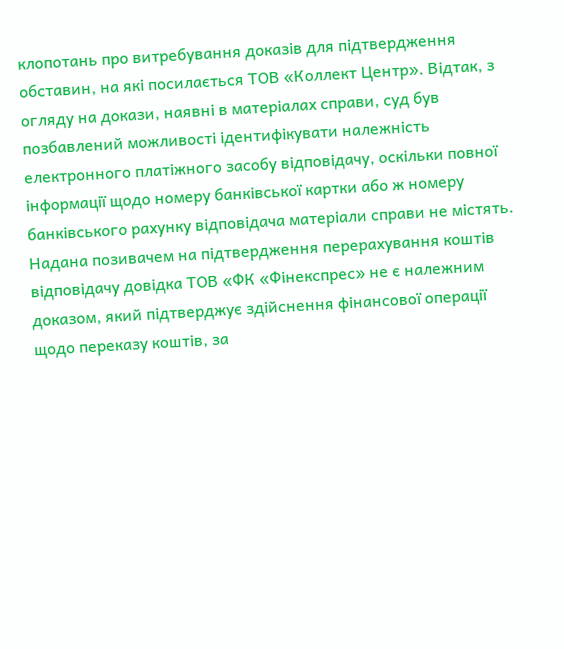клопотань про витребування доказів для підтвердження обставин, на які посилається ТОВ «Коллект Центр». Відтак, з огляду на докази, наявні в матеріалах справи, суд був позбавлений можливості ідентифікувати належність електронного платіжного засобу відповідачу, оскільки повної інформації щодо номеру банківської картки або ж номеру банківського рахунку відповідача матеріали справи не містять. Надана позивачем на підтвердження перерахування коштів відповідачу довідка ТОВ «ФК «Фінекспрес» не є належним доказом, який підтверджує здійснення фінансової операції щодо переказу коштів, за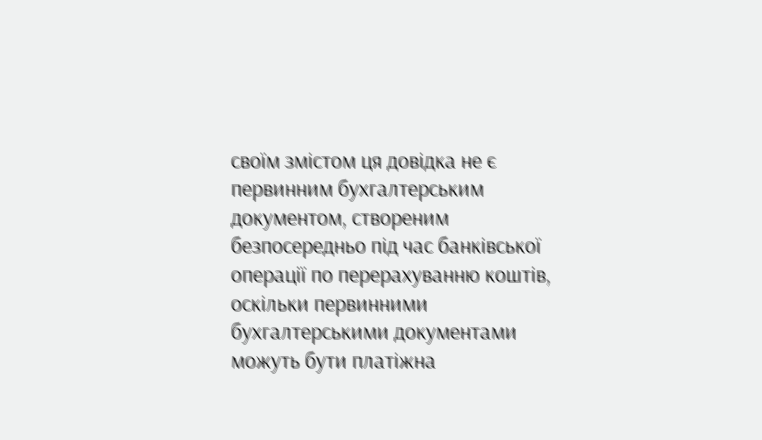своїм змістом ця довідка не є первинним бухгалтерським документом, створеним безпосередньо під час банківської операції по перерахуванню коштів, оскільки первинними бухгалтерськими документами можуть бути платіжна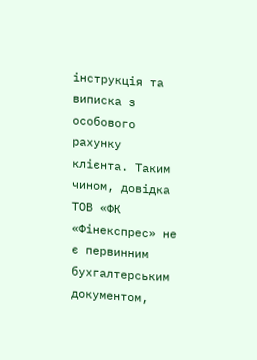інструкція та виписка з особового рахунку клієнта. Таким чином, довідка ТОВ «ФК «Фінекспрес» не є первинним бухгалтерським документом,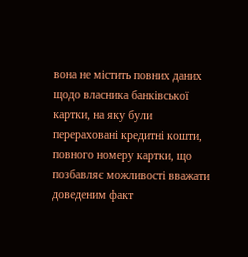вона не містить повних даних щодо власника банківської картки, на яку були перераховані кредитні кошти, повного номеру картки, що позбавляє можливості вважати доведеним факт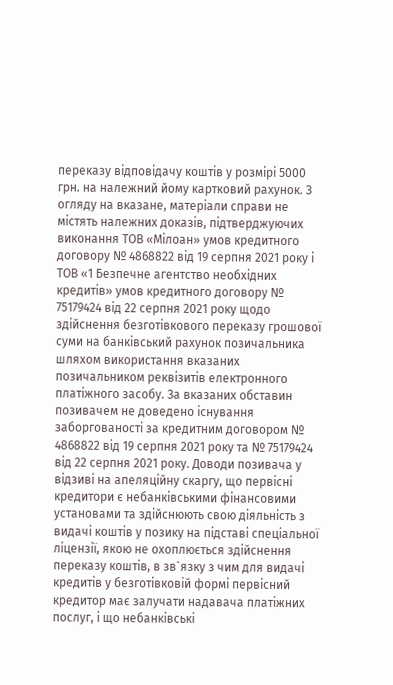переказу відповідачу коштів у розмірі 5000 грн. на належний йому картковий рахунок. З огляду на вказане, матеріали справи не містять належних доказів, підтверджуючих виконання ТОВ «Мілоан» умов кредитного договору № 4868822 від 19 серпня 2021 року і ТОВ «1 Безпечне агентство необхідних кредитів» умов кредитного договору № 75179424 від 22 серпня 2021 року щодо здійснення безготівкового переказу грошової суми на банківський рахунок позичальника шляхом використання вказаних позичальником реквізитів електронного платіжного засобу. За вказаних обставин позивачем не доведено існування заборгованості за кредитним договором № 4868822 від 19 серпня 2021 року та № 75179424 від 22 серпня 2021 року. Доводи позивача у відзиві на апеляційну скаргу, що первісні кредитори є небанківськими фінансовими установами та здійснюють свою діяльність з видачі коштів у позику на підставі спеціальної ліцензії, якою не охоплюється здійснення переказу коштів, в зв`язку з чим для видачі кредитів у безготівковій формі первісний кредитор має залучати надавача платіжних послуг, і що небанківські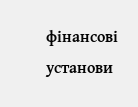фінансові установи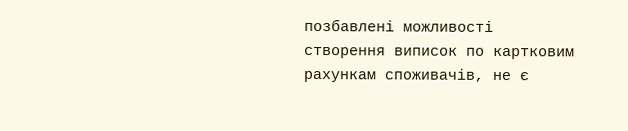позбавлені можливості створення виписок по картковим рахункам споживачів, не є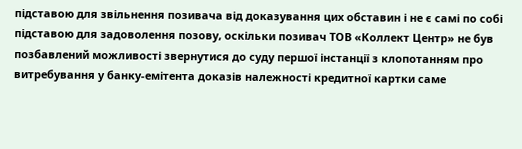підставою для звільнення позивача від доказування цих обставин і не є самі по собі підставою для задоволення позову, оскільки позивач ТОВ «Коллект Центр» не був позбавлений можливості звернутися до суду першої інстанції з клопотанням про витребування у банку-емітента доказів належності кредитної картки саме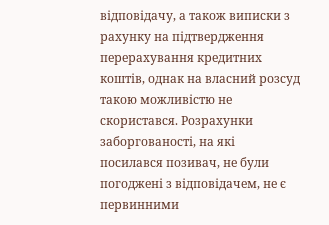відповідачу, а також виписки з рахунку на підтвердження перерахування кредитних коштів, однак на власний розсуд такою можливістю не скористався. Розрахунки заборгованості, на які посилався позивач, не були погоджені з відповідачем, не є первинними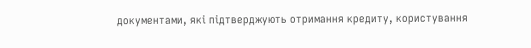документами, які підтверджують отримання кредиту, користування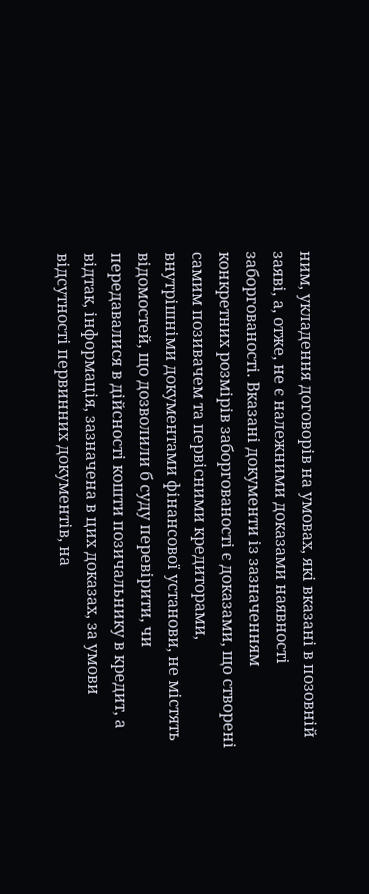ним, укладення договорів на умовах, які вказані в позовній заяві, а, отже, не є належними доказами наявності заборгованості. Вказані документи із зазначенням конкретних розмірів заборгованості є доказами, що створені самим позивачем та первісними кредиторами, внутрішніми документами фінансової установи, не містять відомостей, що дозволили б суду перевірити, чи передавалися в дійсності кошти позичальнику в кредит, а відтак, інформація, зазначена в цих доказах, за умови відсутності первинних документів, на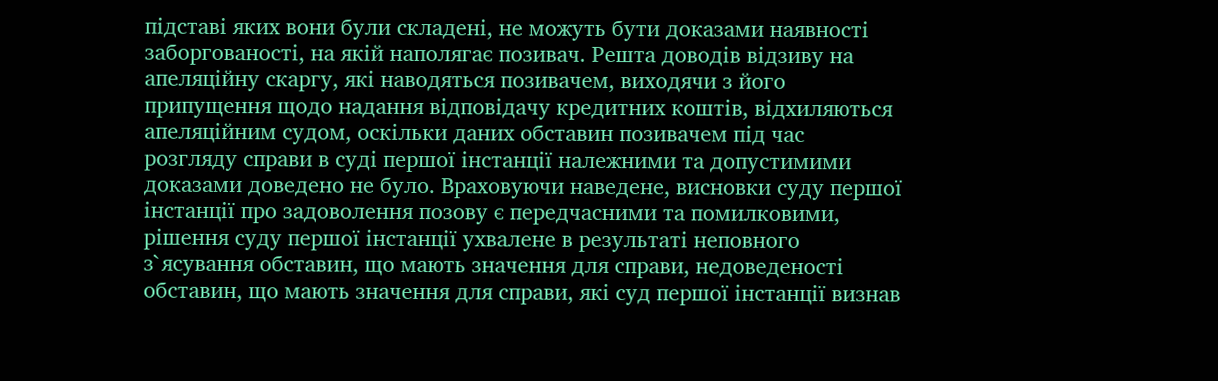підставі яких вони були складені, не можуть бути доказами наявності заборгованості, на якій наполягає позивач. Решта доводів відзиву на апеляційну скаргу, які наводяться позивачем, виходячи з його припущення щодо надання відповідачу кредитних коштів, відхиляються апеляційним судом, оскільки даних обставин позивачем під час розгляду справи в суді першої інстанції належними та допустимими доказами доведено не було. Враховуючи наведене, висновки суду першої інстанції про задоволення позову є передчасними та помилковими, рішення суду першої інстанції ухвалене в результаті неповного з`ясування обставин, що мають значення для справи, недоведеності обставин, що мають значення для справи, які суд першої інстанції визнав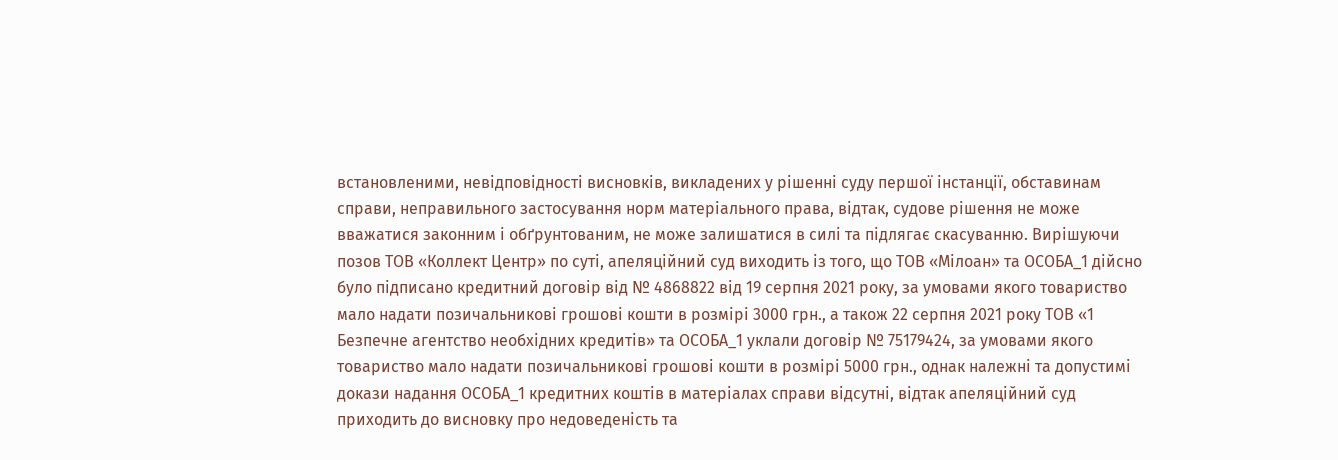встановленими, невідповідності висновків, викладених у рішенні суду першої інстанції, обставинам справи, неправильного застосування норм матеріального права, відтак, судове рішення не може вважатися законним і обґрунтованим, не може залишатися в силі та підлягає скасуванню. Вирішуючи позов ТОВ «Коллект Центр» по суті, апеляційний суд виходить із того, що ТОВ «Мілоан» та ОСОБА_1 дійсно було підписано кредитний договір від № 4868822 від 19 серпня 2021 року, за умовами якого товариство мало надати позичальникові грошові кошти в розмірі 3000 грн., а також 22 серпня 2021 року ТОВ «1 Безпечне агентство необхідних кредитів» та ОСОБА_1 уклали договір № 75179424, за умовами якого товариство мало надати позичальникові грошові кошти в розмірі 5000 грн., однак належні та допустимі докази надання ОСОБА_1 кредитних коштів в матеріалах справи відсутні, відтак апеляційний суд приходить до висновку про недоведеність та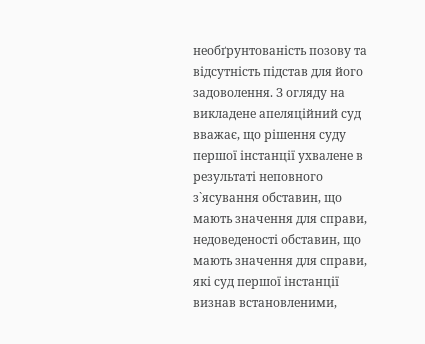необґрунтованість позову та відсутність підстав для його задоволення. З огляду на викладене апеляційний суд вважає, що рішення суду першої інстанції ухвалене в результаті неповного з`ясування обставин, що мають значення для справи, недоведеності обставин, що мають значення для справи, які суд першої інстанції визнав встановленими,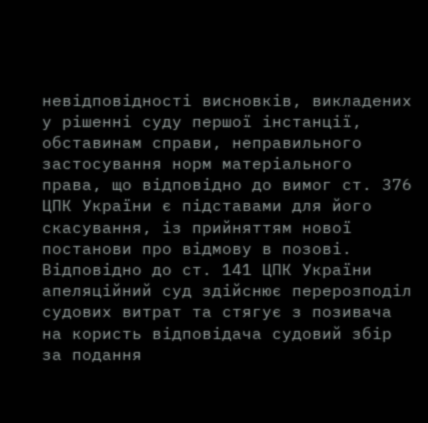невідповідності висновків, викладених у рішенні суду першої інстанції, обставинам справи, неправильного застосування норм матеріального права, що відповідно до вимог ст. 376 ЦПК України є підставами для його скасування, із прийняттям нової постанови про відмову в позові. Відповідно до ст. 141 ЦПК України апеляційний суд здійснює перерозподіл судових витрат та стягує з позивача на користь відповідача судовий збір за подання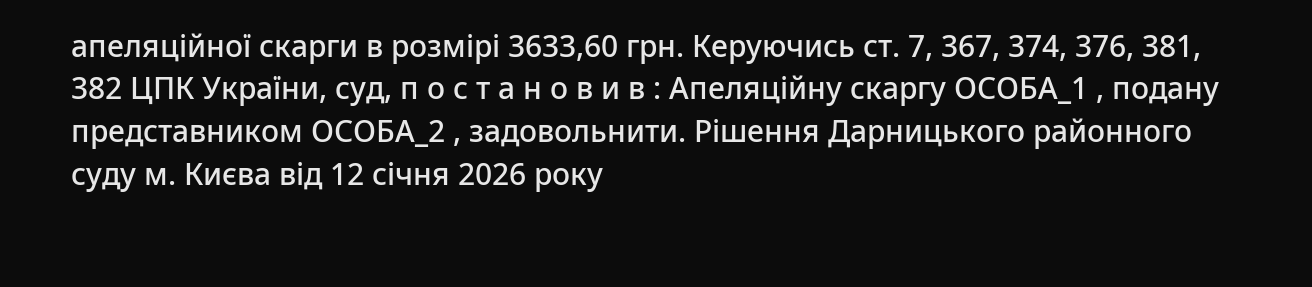апеляційної скарги в розмірі 3633,60 грн. Керуючись ст. 7, 367, 374, 376, 381, 382 ЦПК України, суд, п о с т а н о в и в : Апеляційну скаргу ОСОБА_1 , подану представником ОСОБА_2 , задовольнити. Рішення Дарницького районного суду м. Києва від 12 січня 2026 року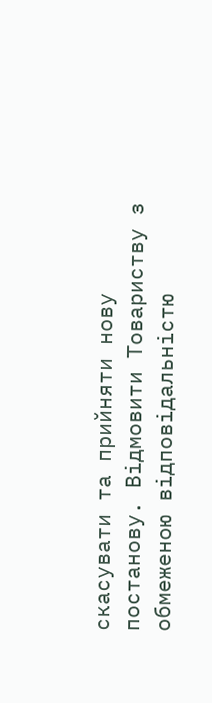скасувати та прийняти нову постанову. Відмовити Товариству з обмеженою відповідальністю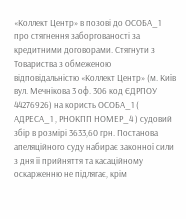«Коллект Центр» в позові до ОСОБА_1 про стягнення заборгованості за кредитними договорами. Стягнути з Товариства з обмеженою відповідальністю «Коллект Центр» (м. Київ вул. Мечнікова 3 оф. 306 код ЄДРПОУ 44276926) на користь ОСОБА_1 ( АДРЕСА_1 , РНОКПП НОМЕР_4 ) судовий збір в розмірі 3633,60 грн. Постанова апеляційного суду набирає законної сили з дня її прийняття та касаційному оскарженню не підлягає, крім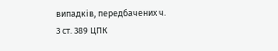випадків, передбачених ч. 3 ст. 389 ЦПК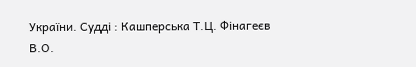України. Судді : Кашперська Т.Ц. Фінагеєв В.О.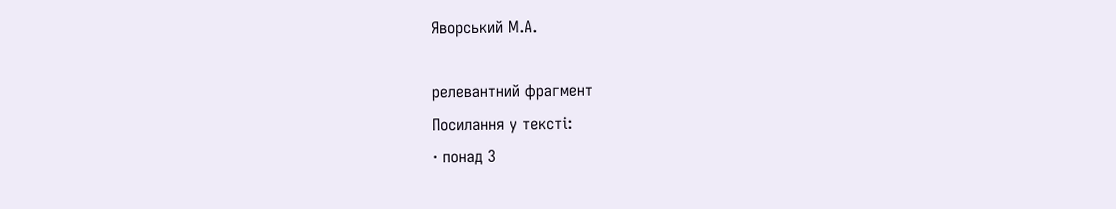Яворський М.А.

релевантний фрагмент
Посилання у тексті:
· понад 3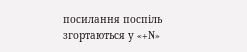посилання поспіль згортаються у «+N»